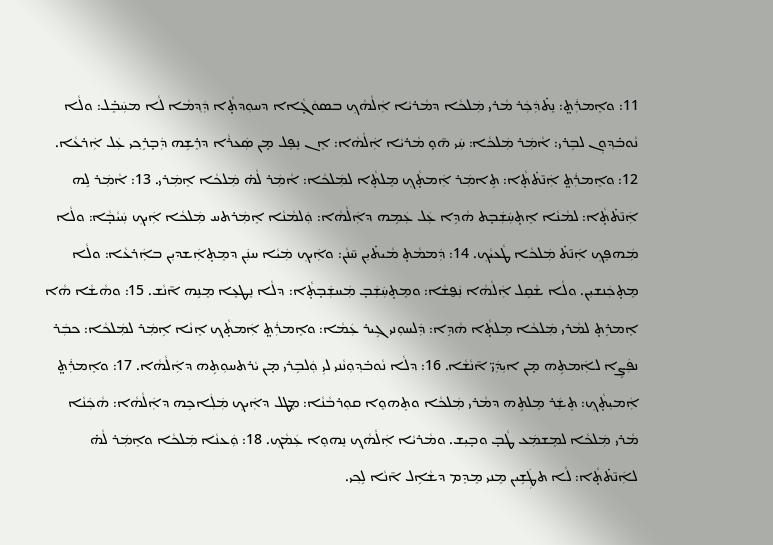11: ܘܐܸܡܪܲܬ̤: ܢܸܬ̇ܕܲܟܲܪ ܡܵܪܝ ܡܲܠܟܵܐ ܕܡܵܪܝܵܐ ܐܲܠܵܗܵܟ݂ ܒܣܘܿܓ̣ܵܐܐ ܕܚܘܼܕܬ̣ܵܐ ܕܲܕ݂ܡܵܐ ܠܵܐ ܡܚܲܒܸ̇ܠ: ܘܠܵܐ ܢܵܘܒ̇ܕ݂ܘܼܢ ܠܒܹܪܝ: ܐܵܡܲܪ ܡܲܠܟܵܐ: ܚܲܝ ܗ̄ܘ̣ ܡܵܪܝܵܐ ܐܲܠܵܗܵܐ: ܐܸܢ ܢܸܦܸܠ ܡ̣ܢ ܣܲܥܪܵܐ ܕܪܸܫܹܗ ܕܲܒ̣ܪܹܟ݂ܝ ܥܲܠ ܐܲܪܥܵܐ. 12: ܘܐܸܡܪܲܬ̤ ܐܲܢ̄ܬ̇ܬ̣ܵܐ: ܬܹܐܡܲܪ ܐܲܡܬ̣ܵܟ݂ ܡܸܠܬ̣ܵܐ ܠܡܲܠܟܵܐ: ܐܵܡܲܪ ܠܵܗ̇ ܡܲܠܟܵܐ ܐܸܡܲܪܝ. 13: ܐܵܡܲܪ ܠܹܗ ܐܲܢ̄ܬ̇ܬ̣ܵܐ: ܠܡܵܢܵܐ ܐܸܬ̣ܚܲܫܲܒ̣ܬ ܗܵܕܹܐ ܥܲܠ ܥܲܡܹܗ ܕܐܲܠܵܗܵܐ: ܘܲܠܡܵܢܵܐ ܐܸܡܲܪܬܚ ܡܲܠܟܵܐ ܐܲܝܟ݂ ܚܲܝܵܒ̣ܵܐ: ܘܠܵܐ ܡܲܗܦܸܟ݂ ܐܲܢ̄ܬ̇ ܡܲܠܟܵܐ ܛܵܥܝܵܟ݂. 14: ܕܲܡܡܵܬ̣ ܡܵܝܬ̇ܝܼܢ ܚ̄ܢܵܢ: ܘܐܲܝܟ݂ ܡܲܝܵܐ ܚܢܲܢ ܕܡܸܬ̣ܐܲܫܕܝܼܢ ܒܐܲܪܥܵܐ: ܘܠܵܐ ܡܸܬ̣ܟܲܢܫܝܼܢ. ܘܠܵܐ ܫܵܩܹܠ ܐܲܠܵܗܵܐ ܢܲܦ̮ܫܵܐ: ܘܡܸܬ̣ܚܲܫܲܒ̣ ܡܲܚܫܲܒ̣ܬ̣ܵܐ: ܕܠܵܐ ܢܸܛܥܸܐ ܡܸܢܹܗ ܐ̄ܢܵܫ. 15: ܘܗܵܫܵܐ ܗܵܐ ܐܸܡܪܹܬ̣ ܠܡܵܪܝ ܡܲܠܟܵܐ ܡܸܠܬ̣ܵܐ ܗܵܕܹܐ: ܕܲܠܚܘܼܢܝ ܓܹܝܪ ܥܲܡܵܐ: ܘܐܸܡܪܲܬ̤ ܐܲܡܬ̣ܵܟ݂ ܐܸܢܵܐ ܐܹܡܲܪ ܠܡܲܠܟܵܐ: ܟܒܲܪ ܢܦܲܨܹܐ ܠܐܲܡܬܹܗ ܡ̣ܢ ܐܝܼܕܲܝ̈ ܐ̄ܢܵܫܵܐ. 16: ܕܠܵܐ ܢܵܘܒ̇ܕ݂ܘܼܢܵܢܝ ܠܝܼ ܘܲܠܒܹܪܝ ܡ̣ܢ ܝܵܪܬܚܘܼܬܹܗ ܕܐܲܠܵܗܵܐ. 17: ܘܐܸܡܪܲܬ̤ ܐܲܡܝܼܬ̣ܵܟ݂: ܬܸܫܲܪ ܡܸܠܬܹܗ ܕܡܵܪܝ ܡܲܠܟܵܐ ܘܬܸܗܘܸܐ ܩܘܼܪܒܵܢܵܐ: ܡܸܛܠ ܕܐܲܝܟ݂ ܡܲܠܲܐܟܹܗ ܕܐܲܠܵܗܵܐ: ܗܵܟܲܢܵܐ ܡܵܪܝ ܡܲܠܟܵܐ ܠܡܸܫܡܲܥ ܛܵܒ̣ ܘܒ̣ܝܼܫ. ܘܡܵܪܝܵܐ ܐܲܠܵܗܵܟ݂ ܢܸܗܘܸܐ ܥܲܡܵܟ݂. 18: ܘܲܥܢܵܐ ܡܲܠܟܵܐ ܘܐܸܡܲܪ ܠܵܗ̇ ܠܐܲܢ̄ܬ̇ܬ̣ܵܐ: ܠܵܐ ܬܛܲܫܹܝܢ ܡܸܢܝ ܡܸܕܸܡ ܕܫܵܐܹܠ ܐ̄ܢܵܐ ܠܹܟ݂ܝ.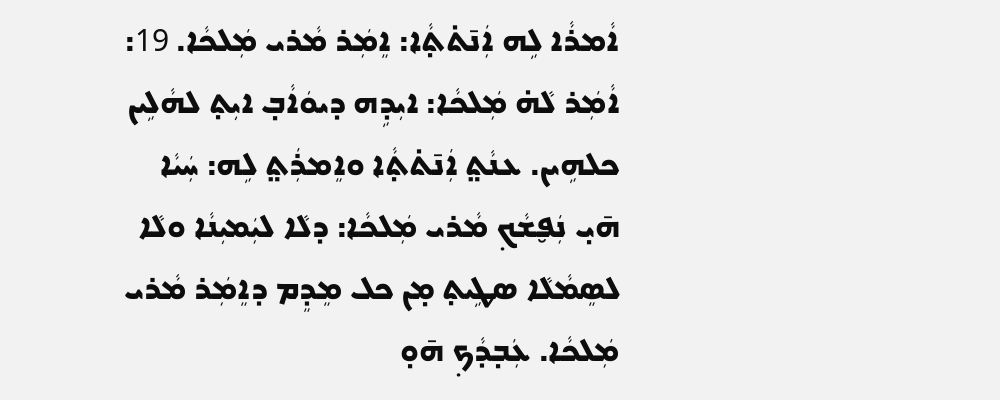ܐܵܡܪܵܐ ܠܹܗ ܐܲܢ̄ܬ̇ܬ̣ܵܐ: ܐܸܡܲܪ ܡܵܪܝ ܡܲܠܟܵܐ. 19: ܐܵܡܲܪ ܠܵܗ̇ ܡܲܠܟܵܐ: ܐܝܼܕܹܗ ܕܝܘܿܐܵܒ̣ ܐܝܼܬ̣ ܠܗܵܠܹܝܢ ܟܠܗܹܝܢ. ܥܢܵܬ̤ ܐܲܢ̄ܬ̇ܬ̣ܵܐ ܘܐܸܡܪܲܬ̤ ܠܹܗ: ܚܲܝܵܐ ܗ̄ܝ̣ ܢܲܦ̮ܫܵܟ݂ ܡܵܪܝ ܡܲܠܟܵܐ: ܕܠܵܐ ܠܝܲܡܝܼܢܵܐ ܘܠܵܐ ܠܣܸܡܵܠܵܐ ܣܛܹܝܬ̣ ܡ̣ܢ ܟܠ ܡܸܕܸܡ ܕܐܸܡܲܪ ܡܵܪܝ ܡܲܠܟܵܐ. ܥܲܒ̣ܕܵܟ݂ ܗ̄ܘ̣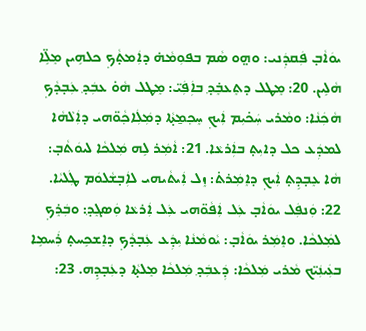ܝܘܿܐܵܒ̣ ܦܲܩܕܲܢܝ: ܘܗ̤ܘ ܣܵܡ ܒܦܘܼܡܵܗ̇ ܕܐܲܡܬ̣ܵܟ݂ ܟܠܗܹܝܢ ܡܸܠܹ̈ܐ ܗܵܠܹܝܢ. 20: ܡܸܛܠ ܕܬܸܥܒܸ̇ܕ݂ ܒܐܲܦܲܝ̈: ܡܸܛܠ ܗܵܘ̇ ܥܒܲܕ݂ ܥܲܒ̣ܕܵܟ݂ ܗܵܟܲܢܵܐ: ܘܡܵܪܝ ܚܲܟ̇ܝܼܡ ܐܲܝܟ݂ ܚܸܟ݂ܡ̱ܬ̣ܵܐ ܕܡܲܠܲܐܟ݂ܵܘ̈ܗܝ ܕܐܲܠܵܗܵܐ ܠܡܕܲܥ ܟܠ ܕܐܝܼܬ̣ ܒܐܲܪܥܵܐ. 21: ܐܵܡܲܪ ܠܹܗ ܡܲܠܟܵܐ ܠܝܘܿܬܵܒ̣: ܗܵܐ ܥܸܒ̣ܕܹܬ̣ ܐܲܝܟ݂ ܕܐܸܡܲܪܬ̇: ܙܸܠ ܐܲܝܬܵܝܗܝ ܠܐܲܒ̣ܫܵܠܘܿܡ ܛܲܠܝܵܐ. 22: ܘܲܢܦܲܠ ܝܘܿܐܵܒ̣ ܥܲܠ ܐܲܦܵܘ̈ܗܝ ܥܲܠ ܐܲܪܥܵܐ ܘܲܣܓܸܕ݂: ܘܒܲܪܸܟ݂ ܠܡܲܠܟܵܐ. ܘܐܸܡܲܪ ܝܘܿܐܵܒ̣: ܝܵܘܡܵܢܵܐ ܝܼܕܲܥ ܥܲܒ̣ܕܵܟ݂ ܕܐܸܫܟܹܚܬ̣ ܪܲܚܡܹܐ ܒܥܲܝܢܲܝ̈ܟ ܡܵܪܝ ܡܲܠܟܵܐ: ܕܲܥܒܲܕ݂ ܡܲܠܟܵܐ ܡܸܠܬ̣ܵܐ ܕܥܲܒ̣ܕܹܗ. 23: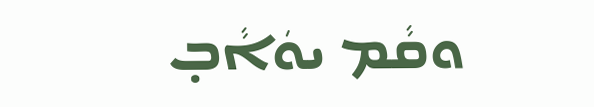ܘܩܵܡ ܝܘܿܐܵܒ̣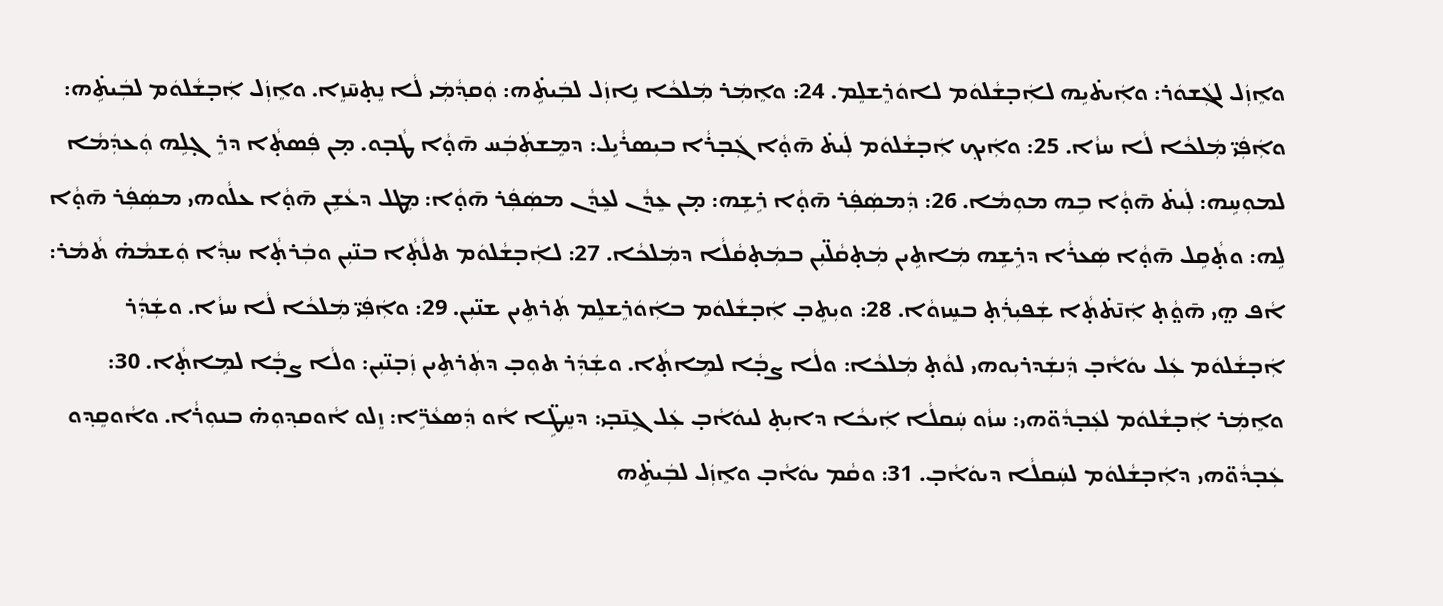ܘܐܸܙܲܠ ܠܓܲܫܘܿܪ: ܘܐܲܝܬ̇ܝܹܗ ܠܐܲܒ̣ܫܵܠܘܿܡ ܠܐܘܿܪܸܫܠܸܡ. 24: ܘܐܸܡܲܪ ܡܲܠܟܵܐ ܢܹܐܙܲܠ ܠܒܲܝܬܹ̇ܗ: ܘܲܩܕ݂ܵܡܲܝ ܠܵܐ ܢܸܬ̣ܚ̄ܙܸܐ. ܘܐܸܙܲܠ ܐܲܒ̣ܫܵܠܘܿܡ ܠܒܲܝܬܹ̇ܗ: ܘܐܲܦܲܝ̈ ܡܲܠܟܵܐ ܠܵܐ ܚܙܵܐ. 25: ܘܐܲܝܟ݂ ܐܲܒ̣ܫܵܠܘܿܡ ܠܲܝܬ̇ ܗ̄ܘ̣ܵܐ ܓܲܒ̣ܪܵܐ ܒܝܼܣܪܵܝܹܠ: ܕܡܸܫܬܲܒܲܚ ܗ̄ܘ̣ܵܐ ܛܵܒ̣ܘ. ܡ̣ܢ ܦܲܣܬ̣ܵܐ ܕܪܸܓ̣ܠܹܗ ܘܲܥܕܲܡܵܐ ܠܡܘܼܚܹܗ: ܠܲܝܬ̇ ܗ̄ܘ̣ܵܐ ܒܹܗ ܡܘܼܡܵܐ. 26: ܕܲܡܣܲܦܲܪ ܗ̄ܘ̣ܵܐ ܪܹܫܹܗ: ܡ̣ܢ ܥܸܕܵܢ ܠܥܸܕܵܢ ܡܣܲܦܲܪ ܗ̄ܘ̣ܵܐ: ܡܸܛܠ ܕܥܵܫܹܢ ܗ̄ܘ̣ܵܐ ܥܠܵܘܗܝ ܡܣܲܦܲܪ ܗ̄ܘ̣ܵܐ ܠܹܗ: ܘܬ̣ܵܩܹܠ ܗ̄ܘ̣ܵܐ ܣܲܥܪܵܐ ܕܪܹܫܹܗ ܡܲܐܬܹܝܢ ܡܲܬ̣ܩܵܠ̈ܝܼܢ ܒܡܲܬ̣ܩܵܠܵܐ ܕܡܲܠܟܵܐ. 27: ܠܐܲܒ̣ܫܵܠܘܿܡ ܬܠܵܬ̣ܵܐ ܒܢ̈ܝܼܢ ܘܒܲܪܬ̣ܵܐ ܚܕ݂ܵܐ ܘܲܫܡܵܗ̇ ܬܵܡܵܪ: ܐܵܦ ܗ̤ܝ ܗ̄ܘ̤ܵܬ̣ ܐܲܢ̄ܬ̇ܬ̣ܵܐ ܫܲܦܝܼܪܲܬ̣ ܒܚܸܙܘܵܐ. 28: ܘܝܼܬܸܒ̣ ܐܲܒ̣ܫܵܠܘܿܡ ܒܐܲܘܿܪܸܫܠܸܡ ܬܲܪܬܹܝܢ ܫܢ̈ܝܼܢ. 29: ܘܐܲܦܲܝ̈ ܡܲܠܟܵܐ ܠܵܐ ܚܙܵܐ. ܘܫܲܕܲܪ ܐܲܒ̣ܫܵܠܘܿܡ ܥܲܠ ܝܘܿܐܵܒ̣ ܕܲܢܫܲܕܪܝܼܘܗܝ ܠܘܵܬ̣ ܡܲܠܟܵܐ: ܘܠܵܐ ܨܒ̣ܵܐ ܠܡܹܐܬ̣ܵܐ. ܘܫܲܕܲܪ ܬܘܼܒ̣ ܕܬܲܪܬܹܝܢ ܙܲܒ̣ܢ̈ܝܼܢ: ܘܠܵܐ ܨܒ̣ܵܐ ܠܡܹܐܬ̣ܵܐ. 30: ܘܐܸܡܲܪ ܐܲܒ̣ܫܵܠܘܿܡ ܠܥܲܒ̣ܕܵܘ̈ܗܝ: ܚܙܵܘ ܚܲܩܠܵܐ ܐܲܝܟܵܐ ܕܐܝܼܬ̣ ܠܝܘܿܐܵܒ̣ ܥܲܠ ܓܹܢ̄ܒ̣ܝ: ܕܚܸܛܹ̈ܐ ܐܵܘ ܕܲܣܥܵܪܹ̈ܐ: ܙܸܠܘ ܐܵܘܩܕ݂ܘܼܗ̇ ܒܢܘܼܪܵܐ. ܘܐܵܘܩܸܕ݂ܘ ܥܲܒ̣ܕܵܘ̈ܗܝ ܕܐܲܒ̣ܫܵܠܘܿܡ ܠܚܲܩܠܵܐ ܕܝܘܿܐܵܒ̣. 31: ܘܩܵܡ ܝܘܿܐܵܒ̣ ܘܐܸܙܲܠ ܠܒܲܝܬܹ̇ܗ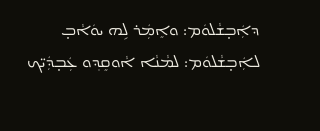ܕܐܲܒ̣ܫܵܠܘܿܡ: ܘܐܸܡܲܪ ܠܹܗ ܝܘܿܐܵܒ̣ ܠܐܲܒ̣ܫܵܠܘܿܡ: ܠܡܵܢܵܐ ܐܵܘܩܸܕ݂ܘ ܥܲܒ̣ܕܲܝ̈ܟ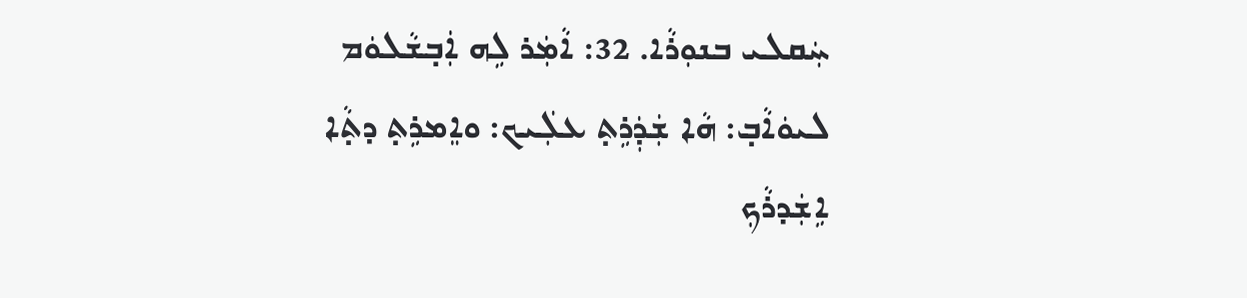ܚܲܩܠܝ ܒܢܘܼܪܵܐ. 32: ܐܵܡܲܪ ܠܹܗ ܐܲܒ̣ܫܵܠܘܿܡ ܠܝܘܿܐܵܒ̣: ܗܵܐ ܫܲܕܲܪܹܬ̣ ܥܠܲܝܟ: ܘܐܸܡܪܹܬ̣ ܕܬ̣ܵܐ ܐܹܫܲܕܪܵܟ݂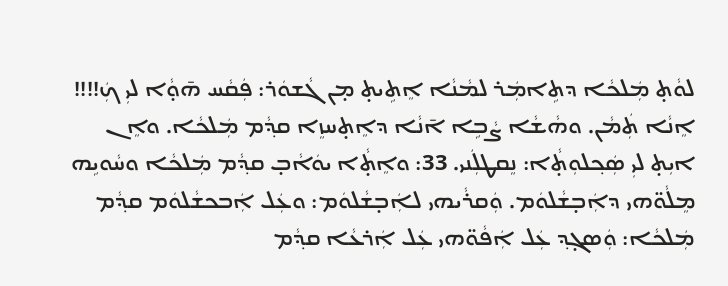ܠܘܵܬ̣ ܡܲܠܟܵܐ ܕܬܹܐܡܲܪ ܠܡܵܢܵܐ ܐܸܬܹܝܬ̣ ܡ̣ܢ ܓܵܫܘܿܪ: ܦܲܩܵܚ ܗ̄ܘ̣ܵܐ ܠܝܼ ܟܲ!!!! ܐܸܢܵܐ ܬܲܡܵܢ. ܘܗܵܫܵܐ ܨܵܒܹܐ ܐ̄ܢܵܐ ܕܐܸܬ̣ܚܙܸܐ ܩܕ݂ܵܡ ܡܲܠܟܵܐ. ܘܐܸܢ ܐܝܼܬ̣ ܠܝܼ ܣܲܟ݂ܠܘܼܬ̣ܵܐ: ܢܸܩܛܠܲܢܝ. 33: ܘܐܸܬ̣ܵܐ ܝܘܿܐܵܒ̣ ܩܕ݂ܵܡ ܡܲܠܟܵܐ ܘܚܵܘܝܹܗ ܡܸܠܵܘ̈ܗܝ ܕܐܲܒ̣ܫܵܠܘܿܡ. ܘܲܩܪܵܝܗܝ ܠܐܲܒ̣ܫܵܠܘܿܡ: ܘܥܲܠ ܐܲܒܟܫܵܠܘܿܡ ܩܕ݂ܵܡ ܡܲܠܟܵܐ: ܘܲܣܓ̣ܕ݂ ܥܲܠ ܐܲܦܵܘ̈ܗܝ ܥܲܠ ܐܲܪܥܵܐ ܩܕ݂ܵܡ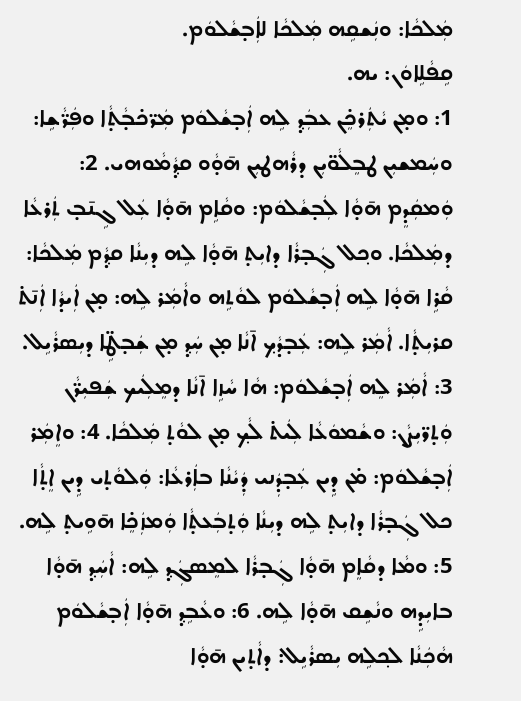ܡܲܠܟܵܐ: ܘܢܲܫܩܹܗ ܡܲܠܟܵܐ ܠܐܲܒ̣ܫܵܠܘܿܡ.
ܩܹܦܵܠܹܐܘܿܢ: ܝܗ.
1: ܘܡ̣ܢ ܝܵܬܲܪܟܸ̇ܢ ܥܒܲܕ݂ ܠܹܗ ܐܲܒ̣ܫܵܠܘܿܡ ܡܲܪ̈ܟ̇ܒ̣ܵܬ̣ܵܐ ܘܦܲܪ̈ܵܫܹܐ: ܘܚܲܡܫܝܼܢ ܛܒܸܠܵܘ̈ܝܼܢ ܕܪܵܗܛܝܼܢ ܗ̄ܘ̣ܵܘ ܩܕ݂ܵܡܵܘܗܝ. 2: ܘܲܡܩܲܕܸܡ ܗ̄ܘ̣ܵܐ ܠܲܒ̣ܫܵܠܘܿܡ: ܘܩܵܐܹܡ ܗ̄ܘ̣ܵܐ ܥܲܠ ܓܹܢ̄ܒ̣ ܬܲܪܥܵܐ ܕܡܲܠܟܵܐ. ܘܟ݂ܠ ܓܲܒ̣ܪܵܐ ܕܐܝܼܬ̣ ܗ̄ܘ̣ܵܐ ܠܹܗ ܕܝܼܢܵܐ ܩܕ݂ܵܡ ܡܲܠܟܵܐ: ܩܵܪܹܐ ܗ̄ܘ̣ܵܐ ܠܹܗ ܐܲܒ̣ܫܵܠܘܿܡ ܠܘܵܬܹܗ ܘܐܵܡܲܪ ܠܹܗ: ܡ̣ܢ ܐܲܝܕܵܐ ܐܲܢ̄ܬ̇ ܩܪܝܼܬ̣ܵܐ. ܐܵܡܲܪ ܠܹܗ: ܥܲܒ̣ܕܵܟ݂ ܐ̄ܢܵܐ ܡ̣ܢ ܚܲܕ݂ ܡ̣ܢ ܫܲܒ̣ܛܹ̈ܐ ܕܝܼܣܪܵܝܹܠ. 3: ܐܵܡܲܪ ܠܸܗ ܐܲܒ̣ܫܵܠܘܿܡ: ܗܵܐ ܚܵܙܹܐ ܐ̄ܢܵܐ ܕܡܸܠܲܝܟ ܫܲܦܝܼܪ̈ܵܢ ܘܲܬ̣ܪ̈ܝܼܨܵܢ: ܘܫܵܡܘܿܥܵܐ ܠܲܝܬ̇ ܠܵܟ݂ ܡ̣ܢ ܠܘܵܬ̣ ܡܲܠܟܵܐ. 4: ܘܐܸܡܲܪ ܐܲܒ̣ܫܵܠܘܿܡ: ܡ̇ܢ ܕܹܝܢ ܥܲܒ̣ܕܲܢܝ ܕܲܝܵܢܵܐ ܒܐܲܪܥܵܐ: ܘܲܠܘܵܬ̣ܝ ܕܹܝܢ ܐܸܬ̣ܵܐ ܟܠ ܓܲܒ̣ܪܵܐ ܕܐܝܼܬ̣ ܠܹܗ ܕܝܼܢܵܐ ܘܲܬ̣ܒܲܥܬ̣ܵܐ ܘܲܡܙܲܟܸ̇ܐ ܗ̄ܘܹܝܬ̣ ܠܹܗ. 5: ܘܡܵܐ ܕܩܵܐܸܡ ܗ̄ܘ̣ܵܐ ܓܲܒ̣ܪܵܐ ܠܡܸܣܓܲܕ݂ ܠܹܗ: ܐܵܚܲܕ݂ ܗ̄ܘ̣ܵܐ ܒܐܝܼܕܹܗ ܘܢܵܫܹܩ ܗ̄ܘ̣ܵܐ ܠܹܗ. 6: ܘܥܵܒܹܕ݂ ܗ̄ܘ̣ܵܐ ܐܲܒ̣ܫܵܠܘܿܡ ܗܵܟܲܢܵܐ ܠܟ݂ܠܹܗ ܝܼܣܪܵܝܹܠ: ܕܐܵܬ̣ܝܢ ܗ̄ܘ̣ܵܐ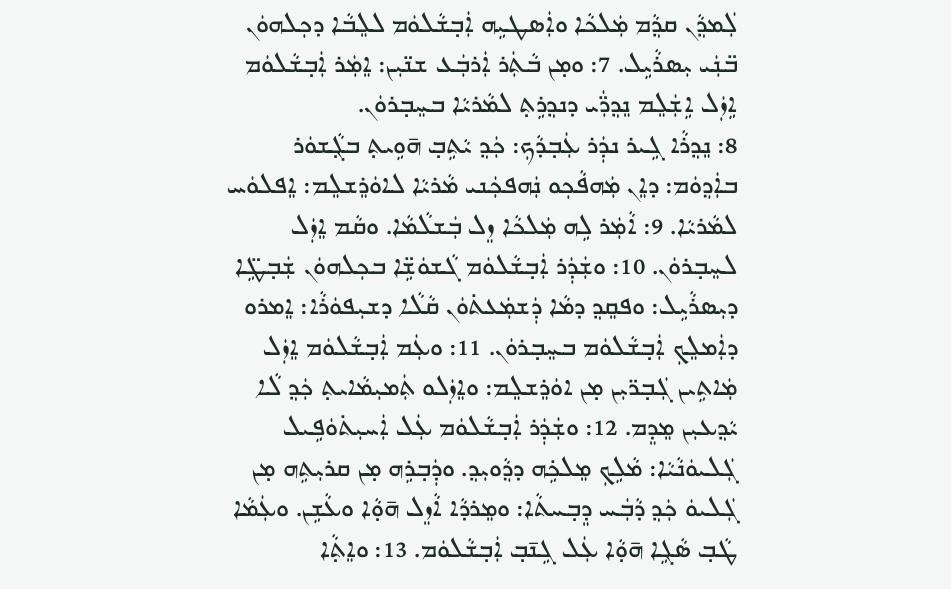ܠܲܡܕ݂ܵܢ ܩܕ݂ܵܡ ܡܲܠܟܵܐ ܘܐܲܣܛܝܹܗ ܐܲܒ̣ܫܵܠܘܿܡ ܠܠܸܒܵܐ ܕܟ݂ܠܗܘܿܢ ܒ̈ܢܲܝ ܝܼܣܪܵܝܹܠ. 7: ܘܡ̣ܢ ܒܵܬܲܪ ܐܲܪܒܲܥ ܫܢ̈ܝܼܢ: ܐܸܡܲܪ ܐܲܒ̣ܫܵܠܘܿܡ ܐܹܙܲܠ ܐܹܫܲܠܸܡ ܢܸܕ݂ܪ̈ܲܝ ܕܢܕ݂ܪܹܬ̣ ܠܡܵܪܝܵܐ ܒܚܸܒ̣ܪܘܿܢ.
8: ܢܸܕ݂ܪܵܐ ܓܹܝܪ ܢܕܲܪ ܥܲܒ̣ܕܵܟ݂: ܟܲܕ݂ ܝܵܬܹܒ̣ ܗ̄ܘܹܝܬ̣ ܒܓ̣ܵܫܘܿܪ ܒܐܲܕ݂ܘܿܡ: ܕܐܸܢ ܡܲܗܦܵܟ݂ܘ ܢܲܗܦܟܲܢܝ ܡܵܪܝܵܐ ܠܐܘܿܪܸܫܠܸܡ: ܐܸܦܠܘܿܚ ܠܡܵܪܝܵܐ. 9: ܐܵܡܲܪ ܠܹܗ ܡܲܠܟܵܐ ܙܸܠ ܒܲܫܠܵܡܵܐ. ܘܩܵܡ ܐܸܙܲܠ ܠܚܸܒ̣ܪܘܿܢ. 10: ܘܫܲܕܲܪ ܐܲܒ̣ܫܵܠܘܿܡ ܓܵܫܘܿܫܹ̈ܐ ܒܟ݂ܠܗܘܿܢ ܫܲܒ̣ܛܹ̈ܐ ܕܝܼܣܪܵܝܹܠ: ܘܦܩܸܕ݂ ܕܡܵܐ ܕܲܫܡܲܥܬ̇ܘܿܢ ܩܵܠܵܐ ܕܫܝܼܦܘܿܪܵܐ: ܐܸܡܪܘ ܕܐܲܡܠܸܟ݂ ܐܲܒ̣ܫܵܠܘܿܡ ܒܚܸܒ̣ܪܘܿܢ. 11: ܘܥܲܡ ܐܲܒ̣ܫܵܠܘܿܡ ܐܸܙܲܠ ܡܲܐܬܹܝܢ ܓܲܒ̣ܪ̈ܝܼܢ ܡ̣ܢ ܐܘܿܪܸܫܠܸܡ: ܘܐܸܙܲܠܘ ܬܲܡܝܼܡܵܐܝܬ̣ ܟܲܕ݂ ܠܵܐ ܝܵܕ݂ܥܝܼܢ ܡܸܕܸܡ. 12: ܘܫܲܕܲܪ ܐܲܒ̣ܫܵܠܘܿܡ ܥܲܠ ܐܲܚܝܼܬ̇ܘܿܦܹܝܠ ܓܲܠܝܘܿܢܵܝܵܐ: ܡܵܠܹܟ݂ ܡܸܠܟܹ̇ܗ ܕܕ݂ܵܘܝܼܕ݂. ܘܕܲܒ̣ܪܹܗ ܡ̣ܢ ܩܪܝܼܬܹܗ ܡ̣ܢ ܓܲܠܝܘܿ ܟܲܕ݂ ܕܵܒܲܚ ܕܸܒ̣ܚܬܵܐ: ܘܡܸܪܕܵܐ ܐܵܙܸܠ ܗ̄ܘ̣ܵܐ ܘܥܵܫܹܢ. ܘܥܲܡܵܐ ܛܵܒ̣ ܣܵܓܹܐ ܗ̄ܘ̣ܵܐ ܥܲܠ ܓܹܢ̄ܒ̣ ܐܲܒ̣ܫܵܠܘܿܡ. 13: ܘܐܸܬ̣ܵܐ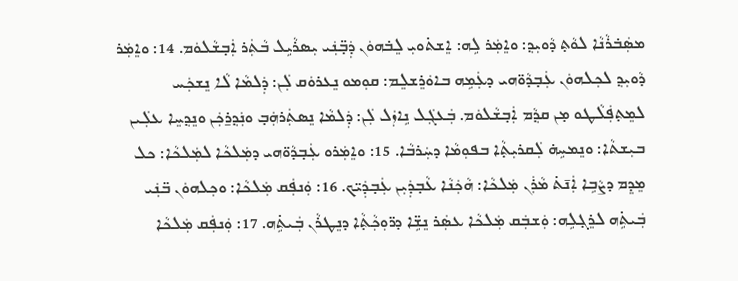ܡܣܲܒ̇ܪܵܢܵܐ ܠܘܵܬ̣ ܕܵܘܝܼܕ݂: ܘܐܸܡܲܪ ܠܹܗ: ܐܸܫܬ̇ܘܝܼ ܠܸܒ̇ܗܘܿܢ ܕܲܒ̣̈ܢܲܝ ܝܼܣܪܵܝܹܠ ܒܵܬܲܪ ܐܲܒ̣ܫܵܠܘܿܡ. 14: ܘܐܸܡܲܪ ܕܵܘܝܼܕ݂ ܠܟ݂ܠܗܘܿܢ ܥܲܒ̣ܕܵܘ̈ܗܝ ܕܥܲܡܹܗ ܒܐܘܿܪܸܫܠܸܡ: ܩܘܼܡܘ ܢܸܥܪܘܿܩ ܠܲܢ: ܕܲܠܡܵܐ ܠܵܐ ܢܸܫܟܲܚ ܠܡܸܬ̣ܦܲܠܵܛܘ ܡ̣ܢ ܩܕ݂ܵܡ ܐܲܒ̣ܫܵܠܘܿܡ. ܒܲܥܓܲܠ ܢܹܐܙܲܠ ܠܲܢ: ܕܲܠܡܵܐ ܢܸܣܬܲܪܗܲܒ̣ ܘܢܲܕ݂ܪ̱ܟܲܢ ܘܢܸܕ݂ܚܸܐ ܥܠܲܝܢ ܒܝܼܫܬܵܐ: ܘܢܸܡܚܹܗ̇ ܠܲܩܪܝܼܬ̣ܵܐ ܒܦܘܼܡܵܐ ܕܚܲܪܒܵܐ. 15: ܘܐܸܡܲܪܘ ܥܲܒ̣ܕܵܘ̈ܗܝ ܕܡܲܠܟܵܐ ܠܡܲܠܟܵܐ: ܟܠ ܡܸܕܸܡ ܕܨܵܒܹܐ ܐܲܢ̄ܬ̇ ܡܵܪܲܢ ܡܲܠܟܵܐ: ܗܵܟܲܢܵܐ ܥܵܒ̣ܕܲܝܼܢ ܥܲܒ̣ܕܲܝ̈ܟ. 16: ܘܲܢܦܲܩ ܡܲܠܟܵܐ: ܘܟ݂ܠܗܘܿܢ ܒ̈ܢܲܝ ܒܲܝܬܹ̇ܗ ܠܪܸܓ̣ܠܹܗ: ܘܲܫܒܲܩ ܡܲܠܟܵܐ ܥܣܲܪ ܢܸܫܹ̈ܐ ܕܪ̈ܘܼܟ݂ܵܬ̣ܵܐ ܕܢܸܛܪܵܢ ܒܲܝܬܹ̇ܗ. 17: ܘܲܢܦܲܩ ܡܲܠܟܵܐ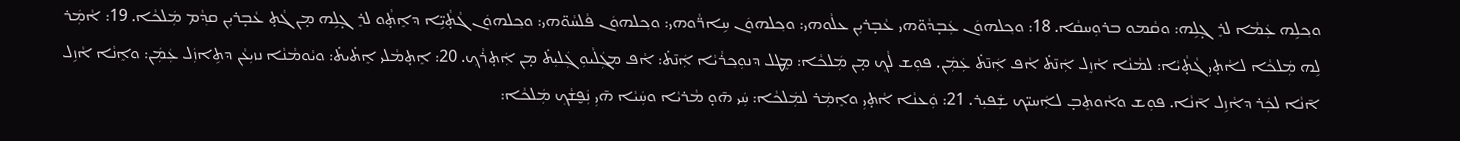ܘܟ݂ܠܹܗ ܥܲܡܵܐ ܠܪܸܓ̣ܠܹܗ: ܘܩܵܡܘ ܒܪܘܼܚܩܵܐ. 18: ܘܟ݂ܠܗܘܿܢ ܥܲܒ̣ܕܵܘ̈ܗܝ ܥܵܒ̣ܪܝܼܢ ܥܠܵܘܗܝ: ܘܟ݂ܠܗܘܿܢ ܚܹܐܪ̈ܵܘܗܝ: ܘܟ݂ܠܗܘܿܢ ܦܵܠܚܵܘ̈ܗܝ: ܘܟ݂ܠܗܘܿܢ ܓܵܬ̣ܵܝܹ̈ܐ ܕܐܸܬ̣ܵܘ ܠܪܸܓ̣ܠܹܗ ܡ̣ܢ ܓܵܬ̣ ܥܵܒ̣ܪܝܼܢ ܩܕ݂ܵܡ ܡܲܠܟܵܐ. 19: ܐܵܡܲܪ ܠܹܗ ܡܲܠܟܵܐ ܠܐܵܬ̣ܝܼ ܓܵܬ̣ܵܝܵܐ: ܠܡܵܢܵܐ ܐܵܙܸܠ ܐܲܢ̄ܬ̇ ܐܵܦ ܐܲܢ̄ܬ̇ ܥܲܡܲܢ. ܦܘܼܫ ܠܵܟ݂ ܡ̣ܢ ܡܲܠܟܵܐ: ܡܸܛܠ ܕܢܘܼܟ݂ܪܵܝܵܐ ܐܲܢ̄ܬ̇: ܐܵܦ ܡܓܲܠܵܝܘܼ ܓܲܠܝܼܬ̇ ܡ̣ܢ ܐܲܬ̣ܪܵܟ݂. 20: ܐܸܬ̣ܡܵܠܝ ܐܸܬ̇ܝܬ̇: ܘܝܵܘܡܵܢܵܐ ܢܙܝܼܥܵܢ ܕܬܹܐܙܲܠ ܥܲܡܲܢ: ܘܐܸܢܵܐ ܐܵܙܹܠ ܐ̄ܢܵܐ ܠܟܲܪ ܕܐܵܙܹܠ ܐ̄ܢܵܐ. ܦܘܼܫ ܘܐܵܘܬܸܒ̣ ܠܐܲܚܝ̈ܟ ܫܲܦܝܼܪ. 21: ܘܲܥܢܵܐ ܐܵܬ̣ܝܼ ܘܐܸܡܲܪ ܠܡܲܠܟܵܐ: ܚܲܝ ܗ̄ܘ̣ ܡܵܪܝܵܐ ܘܚܲܝܵܐ ܗ̄ܝܼ ܢܲܦ̮ܫܵܟ݂ ܡܲܠܟܵܐ: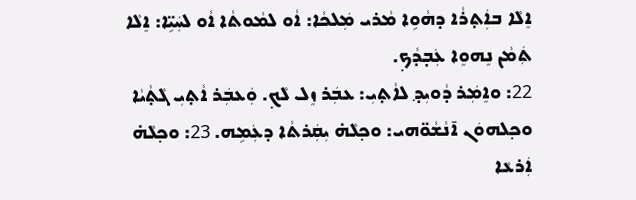ܐܸܠܵܐ ܒܐܲܬ̣ܪܵܐ ܕܗܵܘܹܐ ܡܵܪܝ ܡܲܠܟܵܐ: ܐܵܘ ܠܡܵܘܬܵܐ ܐܵܘ ܠܚܲܝܹ̈ܐ: ܐܸܠܵܐ ܬܲܡܵܢ ܢܸܗܘܸܐ ܥܲܒ̣ܕܵܟ݂.
22: ܘܐܸܡܲܪ ܕܵܘܝܼܕ݂ ܠܐܵܬ̣ܝܼ: ܥܒܲܪ ܙܸܠ ܠܵܟ݂. ܘܲܥܒܲܪ ܐܵܬ̣ܝܼ ܓܵܬ̣ܵܝܵܐ ܘܟ݂ܠܗܘܿܢ ܐ̄ܢܵܫܵܘ̈ܗܝ: ܘܟ݂ܠܵܗ̇ ܝܼܩܲܪܬܵܐ ܕܥܲܡܹܗ. 23: ܘܟ݂ܠܵܗ̇ ܐܲܪܥܵܐ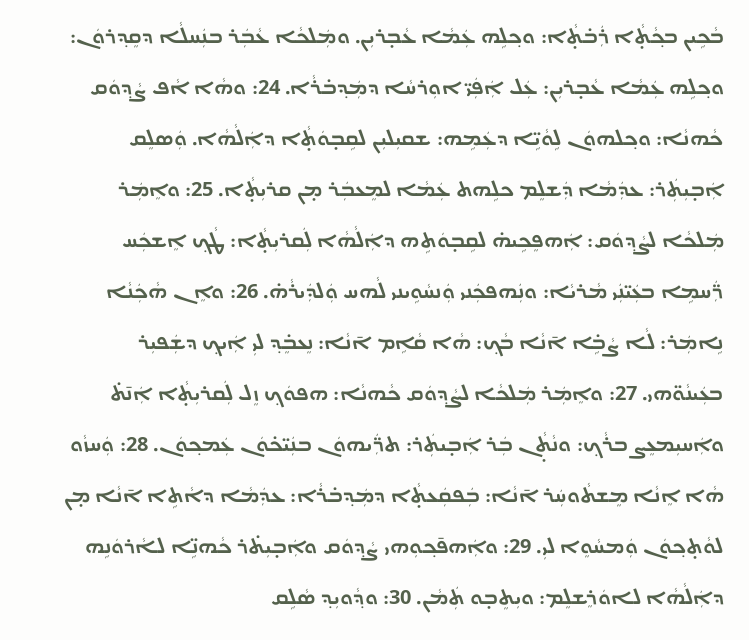ܒܵܟܹܝܢ ܒܟ݂ܵܬ̣ܵܐ ܪܲܒ̇ܬ̣ܵܐ: ܘܟ݂ܠܹܗ ܥܲܡܵܐ ܥܵܒ̣ܪܝܼܢ. ܘܡܲܠܟܵܐ ܥܵܒܲܪ ܒܢܲܚܠܵܐ ܕܩܸܕ݂ܪܘܿܢ: ܘܟ݂ܠܹܗ ܥܲܡܵܐ ܥܵܒ̣ܪܝܼܢ: ܥܲܠ ܐܲܦܲܝ̈ ܐܘܼܪܚܵܐ ܕܡܲܕ݂ܒ̇ܪܵܐ. 24: ܘܗܵܐ ܐܵܦ ܨܵܕ݂ܘܿܩ ܟܵܗܢܵܐ: ܘܟ݂ܠܗܘܿܢ ܠܹܘܵܝܹ̈ܐ ܕܥܲܡܹܗ: ܫܩܝܼܠܝܼܢ ܠܩܹܒ̣ܘܿܬ̣ܵܐ ܕܐܲܠܵܗܵܐ. ܘܲܣܠܸܩ ܐܲܒ̣ܝܼܬܲܪ: ܥܕܲܡܵܐ ܕܲܫܠܸܡ ܟܠܹܗܬ ܥܲܡܵܐ ܠܡܸܥܒܲܪ ܡ̣ܢ ܩܪܝܼܬ̣ܵܐ. 25: ܘܐܸܡܲܪ ܡܲܠܟܵܐ ܠܨܵܕ݂ܘܿܩ: ܐܲܗܦܸܟܹܝܗ̇ ܠܩܹܒ̣ܘܿܬܹܗ ܕܐܲܠܵܗܵܐ ܠܲܩܪܝܼܬ̣ܵܐ: ܛܵܟ݂ ܐܸܫܟܲܚ ܪ̈ܲܚܡܹܐ ܒܥܲܝ̈ܢܲܝ ܡܵܪܝܵܐ: ܘܢܲܗܦܟܲܢܝ ܘܲܢܚܵܘܹܝܢܝ ܠܵܗܚ ܘܲܠܕܲܝܪܵܗ̇. 26: ܘܐܸܢ ܗܵܟܲܢܵܐ ܢܹܐܡܲܪ: ܠܵܐ ܨܵܒܹ̇ܐ ܐ̄ܢܵܐ ܒܵܟ݂: ܗܵܐ ܩܵܐܹܡ ܐ̄ܢܵܐ: ܢܸܥܒܸ̇ܕ݂ ܠܝܼ ܐܲܝܟ݂ ܕܫܲܦܝܼܪ ܒܥܲܝܢܵܘ̈ܗܝ. 27: ܘܐܸܡܲܪ ܡܲܠܟܵܐ ܠܨܵܕ݂ܘܿܩ ܟܵܗܢܵܐ: ܗܦܘܿܟ݂ ܙܸܠ ܠܲܩܪܝܼܬ̣ܵܐ ܐܲܢ̄ܬ̇ ܘܐܲܚܝܼܡܥܸܨ ܒܪܵܟ݂: ܘܢܵܬ̣ܵܢ ܒܲܪ ܐܲܒ̣ܝܬܲܪ: ܬܪ̈ܲܝܗܘܿܢ ܒܢܲܝ̈ܟ̇ܘܿܢ ܥܲܡܟ݂ܘܿܢ. 28: ܘܲܚܙܵܘ ܗܵܐ ܐܸܢܵܐ ܡܸܫܬܵܘܚܲܪ ܐ̄ܢܵܐ: ܒܲܦܩܲܥܬ̣ܵܐ ܕܡܲܕ݂ܒ̇ܪܵܐ: ܥܕܲܡܵܐ ܕܐܵܬܹܐ ܐ̄ܢܵܐ ܡ̣ܢ ܠܘܵܬ̣ܟ݂ܘܿܢ ܘܲܡܚܵܘܸܐ ܠܝܼ. 29: ܘܐܲܗܦ̄ܟ݂ܘܼܗܝ ܨܵܕ݂ܘܿܩ ܘܐܲܒ̣ܝܼܬ̇ܪ ܟܵܗܢܹ̈ܐ ܠܐܵܪܘܿܢܹܗ ܕܐܲܠܵܗܵܐ ܠܐܘܿܪܸܫܠܸܡ: ܘܝܼܬܸܒ̣ܘ ܬܲܡܵܢ. 30: ܘܕ݂ܵܘܝܼܕ݂ ܣܵܠܹܩ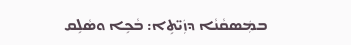ܒܡܲܣܩܵܢܵܐ ܕܙܲܝ̈ܬܹܐ: ܒܵܟܹܐ ܘܣܵܠܹܩ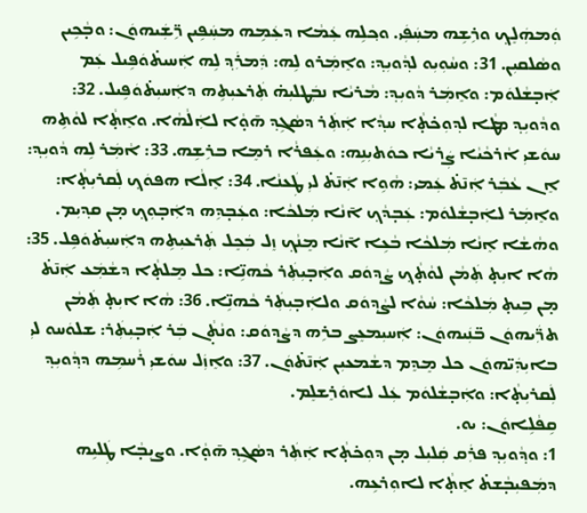ܘܲܡܗܲܠܸܟ݂ ܘܪܹܫܹܗ ܡܚܲܦܲܝ. ܘܟ݂ܠܹܗ ܥܲܡܵܐ ܕܥܲܡܹܗ ܡܚܲܦܹܝܢ ܪܹ̈ܫܲܝܗܘܿܢ: ܘܒ̣ܵܟܹܝܢ ܘܣܵܠܩܝܼܢ. 31: ܘܚܵܘܼܝܼܘ ܠܕ݂ܵܘܝܼܕ݂: ܘܐܸܡܲܪܘ ܠܹܗ: ܕܲܡܪܲܕ݂ ܠܹܗ ܐܲܚܝܬ̇ܘܿܦܹܝܠ ܥܲܡ ܐܲܒ̣ܫܵܠܘܿܡ: ܘܐܸܡܲܪ ܕܵܘܝܼܕ݂: ܡܵܪܝܵܐ ܢܒܲܛܠܝܼܗ̇ ܬܲܪܥܝܼܬܹܗ ܕܐܲܚܝܼܬ̇ܘܿܦܹܝܠ. 32: ܘܕܵܘܝܼܕ݂ ܡܛܵܐ ܠܕ݂ܘܼܟ̇ܬ̣ܵܐ ܚܕ݂ܵܐ ܐܲܬܲܪ ܕܣܵܓܹܕ݂ ܗ̄ܘ̣ܵܐ ܠܐܲܠܵܗܵܐ. ܘܐܸܬ̣ܵܐ ܠܘܵܬܹܗ ܚܘܿܫܝܼ ܐܵܪܟܵܝܵܐ ܨܲܪܝܵܐ ܟܘܿܬܝܼܢܹܗ: ܘܥܲܦܪܵܐ ܪܡܸܐ ܒܪܹܫܹܗ. 33: ܐܵܡܲܪ ܠܹܗ ܕܵܘܝܼܕ݂: ܐܸܢ ܥܵܒܲܪ ܐܲܢ̄ܬ̇ ܥܲܡܝ: ܗܵܘܹܐ ܐܲܢ̄ܬ̇ ܠܝܼ ܛܲܥܢܵܐ. 34: ܐܸܠܵܐ ܗܦܘܿܟ݂ ܠܲܩܪܝܼܬ̣ܵܐ: ܘܐܸܡܲܪ ܠܐܲܒ̣ܫܵܠܘܿܡ: ܥܲܒ̣ܕܵܟ݂ ܐ̄ܢܵܐ ܡܲܠܟܵܐ: ܘܥܲܒ̣ܕܹܗ ܕܐܲܒ̣ܘܼܟ݂ ܡ̣ܢ ܩܕ݂ܝܼܡ. ܘܗܵܫܵܐ ܐܸܢܵܐ ܡܲܠܟܵܐ ܒܵܥܹܐ ܐ̄ܢܵܐ ܡܸܢܵܟ݂ ܙܸܠ ܒܲܟܸܠ ܬܲܪܥܝܼܬܹܗ ܕܐܲܚܝܼܬ̇ܘܿܦܹܠ. 35: ܗܵܐ ܐܝܼܬ̣ ܬܲܡܵܢ ܠܘܵܬ̣ܵܟ݂ ܨܵܕ݂ܘܿܩ ܘܐܲܒ̣ܝܼܬܲܪ ܟܵܗܢܹ̈ܐ: ܟܠ ܡܸܠܬ̣ܵܐ ܕܫܵܡܲܥ ܐܲܢ̄ܬ̇ ܡ̣ܢ ܒܹܝܬ̣ ܡܲܠܟܵܐ: ܚܵܘܵܐ ܠܨܵܕ݂ܘܿܩ ܘܠܐܲܒ̣ܝܼܬܲܪ ܟܵܗܢܹ̈ܐ. 36: ܗܵܐ ܐܝܼܬ̣ ܬܲܡܵܢ ܬܪ̈ܲܝܗܘܿܢ ܒ̈ܢܲܝܗܘܿܢ: ܐܲܚܝܼܡܥܸܨ ܒܪܹܗ ܕܨܵܕ݂ܘܿܩ: ܘܢܵܬ̣ܵܢ ܒܲܪ ܐܲܒ̣ܝܼܬܲܪ: ܫܠܘܿܚܘ ܠܝܼ ܒܐܝܼܕܲܝ̈ܗܘܿܢ ܟܠ ܡܸܕܸܡ ܕܫܵܡܥܝܼܢ ܐܲܢ̄ܬ̇ܘܿܢ. 37: ܘܐܸܙܲܠ ܚܘܿܫܝܼ ܪܵܚܡܹܗ ܕܕ݂ܵܘܝܼܕ݂ ܠܲܩܪܝܼܬ̣ܵܐ: ܘܐܲܒ̣ܫܵܠܘܿܡ ܥܲܠ ܠܐܘܿܪܸܫܠܸܡ.
ܩܹܦܵܠܹܐܘܿܢ: ܝܘ.
1: ܘܕ݂ܵܘܝܼܕ݂ ܦܪܲܩ ܩܲܠܝܼܠ ܡ̣ܢ ܕܘܼܟ̇ܬ̣ܵܐ ܐܲܬܲܪ ܕܣܵܓܹܕ݂ ܗ̄ܘ̣ܵܐ. ܘܨܝܼܒ̣ܵܐ ܛܲܠܝܹܗ ܕܡܲܦܝܼܒ̣ܵܫܬ̇ ܐܸܬ̣ܵܐ ܠܐܘܼܪܥܹܗ.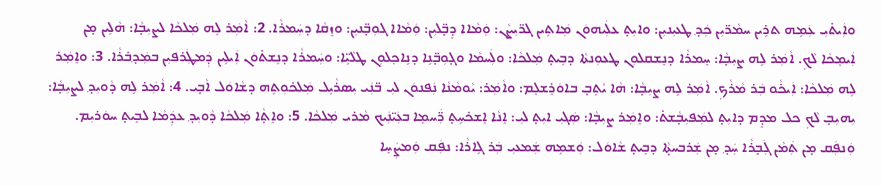ܘܐܲܝܬ̇ܝܼ ܥܲܡܹܗ ܬܪܹܝܢ ܚܡܵܪ̈ܝܼܢ ܟܲܕ݂ ܛܥܝܼܢܝܼܢ: ܘܐܝܼܬ̣ ܥܠܲܝܗܘܿܢ ܡܲܐܬܹܝܢ ܓܪ̈ܝܼܨܵܢ: ܘܲܡܵܐܐ ܕܸܒ̣̈ܠܝܼܢ: ܘܲܡܵܐܐ ܓܘܼܒ̣̈ܢܝܼܢ: ܘܙܸܩܵܐ ܕܚܲܡܪܵܐ. 2: ܐܵܡܲܪ ܠܹܗ ܡܲܠܟܵܐ ܠܨܝܼܒ̣ܵܐ: ܗܵܠܹܝܢ ܡ̣ܢ ܐܲܝܡܸܟܵܐ ܠܵܟ݂. ܐܵܡܲܪ ܠܹܗ ܨܝܼܒ̣ܵܐ: ܚܸܡܪܵܐ ܕܢܸܫܩܠܘܼܢ ܛܥܘܼܢܬܵܐ ܕܒܹܝܬ̣ ܡܲܠܟܵܐ: ܘܠܲܚܡܵܐ ܘܓ̣ܘܼܒ̣̈ܢܹܐ ܕܢܹܐܟ݂ܠܘܼܢ ܛܠܵܝܹ̈ܐ: ܘܚܲܡܪܵܐ ܕܢܸܫܬ̇ܘܿܢ ܐܲܝܠܹܝܢ ܕܲܡܛܲܪܦܝܼܢ ܒܡܲܕ݂ܒ̇ܪܵܐ. 3: ܘܐܸܡܲܪ ܠܹܗ ܡܲܠܟܵܐ: ܐܲܝܟ̇ܵܘ ܒܲܪ ܡܵܪܵܟ݂. ܐܵܡܲܪ ܠܹܗ ܨܝܼܒ̣ܵܐ: ܗܵܐ ܝܵܬܹܒ̣ ܒܐܘܿܪܸܫܠܸܡ: ܘܐܵܡܲܪ: ܝܵܘܡܵܢܵܐ ܢܲܦܢܘܿܢ ܠܝܼ ܒ̈ܢܲܝ ܝܼܣܪܵܝܹܠ ܡܲܠܟ̇ܘܼܬܹܗ ܕܫܵܐܘܿܠ ܐܵܒ̣ܝ. 4: ܐܵܡܲܪ ܠܹܗ ܕܵܘܝܼܕ݂ ܠܨܝܼܒ̣ܵܐ: ܝܼܗܝܼܒ̣ ܠܵܟ݂ ܟܠ ܡܕܸܡ ܕܐܝܼܬ̣ ܠܡܲܦܝܼܒ̣ܵܫܬ̇: ܘܐܸܡܲܪ ܨܝܼܒ̣ܵܐ: ܣܲܓܝܼ ܐܝܼܬ̣ ܠܝܼ: ܐܸܢܵܐ ܐܸܫܟ̇ܚܹܬ̣ ܪ̈ܲܚܡܹܐ ܒܥܲܝ̈ܢܲܝܟ ܡܵܪܝ ܡܲܠܟܵܐ. 5: ܘܐܸܬ̣ܵܐ ܡܲܠܟܵܐ ܕܵܘܝܼܕ݂ ܥܕܲܡܵܐ ܠܒܹܝܬ̣ ܚܘܿܪܝܼܡ. ܘܲܢܦܲܩ ܡ̣ܢ ܬܲܡܵܢ ܓܲܒ̣ܪܵܐ ܚܲܕ݂ ܡ̣ܢ ܫܲܪܒܚܬ̣ܵܐ ܕܒܹܝܬ̣ ܫܵܐܘܿܠ: ܘܲܫܡܹܗ ܫܲܡܥܝܼ ܒܲܪ ܓܹܐܪܵܐ: ܢܦܲܩ ܘܲܡܨܲܚܸܐ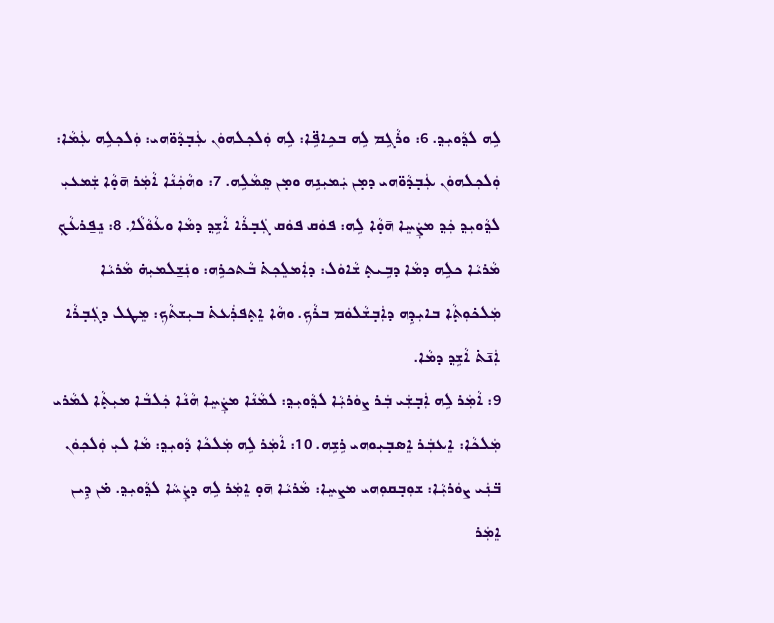ܠܹܗ ܠܕ݂ܵܘܝܼܕ݂. 6: ܘܪܵܓܹܡ ܠܹܗ ܒܟܹܐܦܹ̈ܐ: ܠܹܗ ܘܲܠܟ݂ܠܗܘܿܢ ܥܲܒ̣ܕܵܘ̈ܗܝ: ܘܲܠܟ݂ܠܹܗ ܥܲܡܵܐ: ܘܲܠܟ݂ܠܗܘܿܢ ܥܲܒ̣ܕܵܘ̈ܗܝ ܕܡ̣ܢ ܝܲܡܝܼܢܹܗ ܘܡ̣ܢ ܣܸܡܵܠܹܗ. 7: ܘܗܵܟܲܢܵܐ ܐܵܡܲܪ ܗ̄ܘ̣ܵܐ ܫܲܡܥܝܼ ܠܕ݂ܵܘܝܼܕ݂ ܟܲܕ݂ ܡܨܲܚܸܐ ܗ̄ܘ̣ܵܐ ܠܹܗ: ܦܘܿܩ ܦܘܿܩ ܓܲܒ̣ܪܵܐ ܐܵܫܹܕ݂ ܕܡܵܐ ܘܥܵܘܵܠܵܐ. 8: ܢܸܦ̱ܪܥܵܟ݂ ܡܵܪܝܵܐ ܟܠܹܗ ܕܡܵܐ ܕܒܹܝܬ̣ ܫܵܐܘܿܠ: ܕܐܲܡܠܸܟ݂ܬ̇ ܒܵܬܟܪܹܗ: ܘܢܲܫ̱ܠܡܝܼܗ̇ ܡܵܪܝܵܐ ܡܲܠܟ̇ܘܼܬ̣ܵܐ ܒܐܝܼܕܹܗ ܕܐܲܒ̣ܫܵܠܘܿܡ ܒܪܵܟ݂. ܘܗܵܐ ܐܸܬ̣ܦܪܲܥܬ̇ ܒܝܼܫܬܵܟ݂: ܡܸܛܠ ܕܓܲܒ̣ܪܵܐ ܐܲܢ̄ܬ̇ ܐܵܫܹܕ݂ ܕܡܵܐ.
9: ܐܵܡܲܪ ܠܹܗ ܐܲܒ̣ܫܲܝ ܒܲܪ ܨܘܿܪܝܼܵܐ ܠܕ݂ܵܘܝܼܕ݂: ܠܡܵܢܵܐ ܡܨܲܚܸܐ ܗܵܢܵܐ ܟܲܠܒܵܐ ܡܝܼܬ̣ܵܐ ܠܡܵܪܝ ܡܲܠܟܵܐ: ܐܸܥܒܲܪ ܐܸܣܒ̣ܝܼܘܗܝ ܪܹܫܹܗ. 10: ܐܵܡܲܪ ܠܹܗ ܡܲܠܟܵܐ ܕܵܘܝܼܕ݂: ܡܵܐ ܠܝܼ ܘܲܠܟ݂ܘܿܢ ܒ̈ܢܲܝ ܨܘܿܪܝܼܵܐ: ܫܘܼܒ̣ܩܘܼܗܝ ܡܨܚܸܐ: ܡܵܪܝܵܐ ܗ̄ܘ̣ ܐܸܡܲܪ ܠܹܗ ܕܨܲܚܵܐ ܠܕ݂ܵܘܝܼܕ݂. ܡ̇ܢ ܕܹܝܢ ܐܸܡܲܪ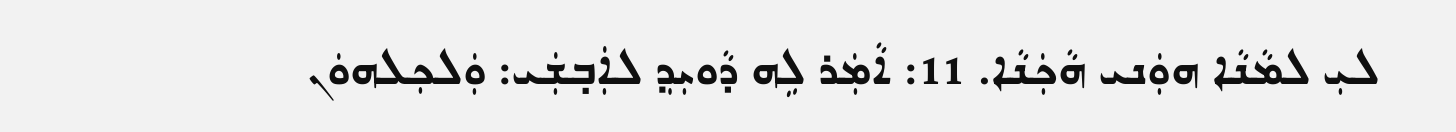ܠܝܼ ܠܡܵܢܵܐ ܗܘܲܢܝ ܗܵܟܲܢܵܐ. 11: ܐܵܡܲܪ ܠܹܗ ܕܵܘܝܼܕ݂ ܠܐܲܒ̣ܫܲܝ: ܘܲܠܟ݂ܠܗܘܿܢ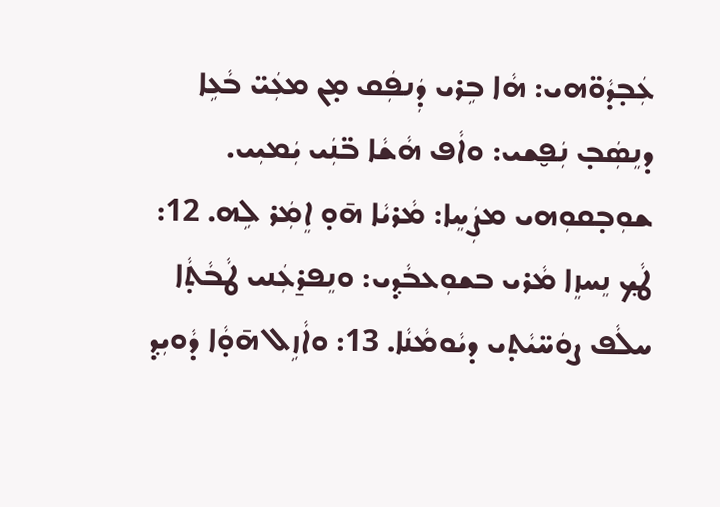ܥܲܒ̣ܕܵܘ̈ܗܝ: ܗܵܐ ܒܹܪܝ ܕܲܢܦܲܩ ܡ̣ܢ ܡܥܲܝ̈ ܒܵܥܹܐ ܕܢܸܣܲܒ̣ ܢܲܦ̮ܫܝ: ܘܐܵܦ ܗܵܫܵܐ ܒ̈ܢܲܝ ܝܲܡܝܼܝ. ܫܘܼܒ̣ܩܘܼܗܝ ܡܨܲܚܸܐ: ܡܵܪܝܵܐ ܗ̄ܘ̣ ܐܸܡܲܪ ܠܹܗ. 12: ܛܵܟ݂ ܢܸܚܙܸܐ ܡܵܪܝ ܒܫܘܼܥܒܵܕ݂ܝ: ܘܢܸܦܪ̱ܥܲܢܝ ܛܵܒܵܬ̣ܵܐ ܚܠܵܦ ܨܘܿܚ̈ܝܵܬ̣ܝ ܕܝܵܘܡܵܢܵܐ. 13: ܘܐܵܙܹܠ ܗ̄ܘ̣ܵܐ ܕܵܘܝܼܕ݂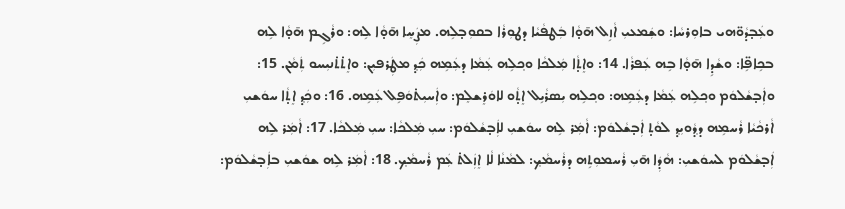ܘܥܲܒ̣ܕܵܘ̈ܗܝ ܒܐܘܼܪܚܵܐ: ܘܫܲܡܥܝܼ ܐܵܙܹܠ ܗ̄ܘ̣ܵܐ ܒܲܛܦܵܝܵܐ ܕܛܘܼܪܵܐ ܒܩܘܼܒ̣ܠܹܗ. ܡܨܲܚܸܐ ܗ̄ܘ̣ܵܐ ܠܹܗ: ܘܪܵܓܹܡ ܗ̄ܘ̣ܵܐ ܠܹܗ ܒܟܹܐܦܹ̈ܐ: ܘܫܵܕܹܐ ܗ̄ܘ̣ܵܐ ܒܹܗ ܥܲܦܪܵܐ. 14: ܘܐܸܬ̣ܵܐ ܡܲܠܟܵܐ ܘܟ݂ܠܹܗ ܥܲܡܵܐ ܕܥܲܡܹܗ ܟܲܕ݂ ܡܛܲܪܦܝܼܢ: ܘܐܸܬ̇ܬ̇ܢܝܼܚܘ ܬܲܡܵܢ. 15: ܘܐܲܒ̣ܫܵܠܘܿܡ ܘܟ݂ܠܹܗ ܥܲܡܵܐ ܕܥܲܡܹܗ: ܘܟ݂ܠܹܗ ܝܼܣܪܵܝܹܠ ܐܸܬ̣ܵܘ ܠܐܘܿܪܸܫܠܸܡ: ܘܐܲܚܝܼܬ̇ܘܿܦܹܠ ܥܲܡܹܗ. 16: ܘܟܲܕ݂ ܐܸܬ̣ܵܐ ܚܘܿܫܝܼ ܐܵܪܟܵܝܵܐ ܪܵܚܡܹܗ ܕܕ݂ܵܘܝܼܕ݂ ܠܘܵܬ̣ ܐܲܒ̣ܫܵܠܘܿܡ: ܐܵܡܲܪ ܠܹܗ ܚܘܿܫܝܼ ܠܐܲܒ̣ܫܵܠܘܿܡ: ܚܝܼ ܡܲܠܟܵܐ: ܚܝܼ ܡܲܠܟܵܐ. 17: ܐܵܡܲܪ ܠܹܗ ܐܲܒ̣ܫܵܠܘܿܡ ܠܚܘܿܫܝܼ: ܗܵܕܲܐ ܗ̄ܝܼ ܪܵܚܡܘܼܬܹܗ ܕܪܵܚܡܵܟ݂: ܠܡܵܢܵܐ ܠܵܐ ܐܸܙܲܠܬ̇ ܥܲܡ ܪܵܚܡܵܟ݂. 18: ܐܵܡܲܪ ܠܹܗ ܫܘܿܫܝܼ ܒܐܲܒ̣ܫܵܠܘܿܡ: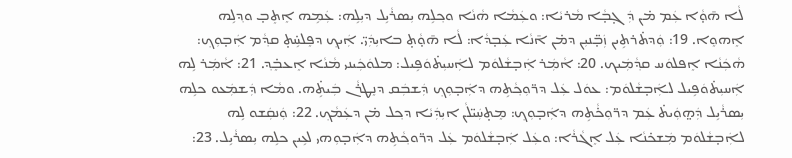ܠܵܐ ܗ̄ܘ̣ܵܐ ܥܲܡ ܡ̇ܢ ܕܲܓ̣ܒ̣ܵܐ ܡܵܪܝܵܐ: ܘܥܲܡܵܐ ܗܵܢܵܐ ܘܟ݂ܠܹܗ ܝܼܣܪܵܝܹܠ ܕܝܼܠܹܗ: ܥܲܡܹܗ ܐܸܬܸܒ̣ ܘܕ݂ܠܹܗ ܐܸܗܘܸܐ. 19: ܘܲܕܬ̇ܪܬܹܝܢ ܙܲܒ̣̈ܢܝܼܢ ܕܡ̇ܢ ܐ̄ܢܵܐ ܥܲܒ̣ܕܵܐ: ܠܵܐ ܗ̄ܘ̣ܵܬ̣ ܒܐܝܼܕܲܝ̈. ܐܲܝܟ݂ ܕܦܸܠܚܹ̇ܬ̣ ܩܕ݂ܵܡ ܐܲܒ̣ܘܼܟ݂: ܗܵܟܲܢܵܐ ܐܸܦܠܘܿܚ ܩܕ݂ܵܡܲܝܟ. 20: ܐܵܡܲܪ ܐܲܒ̣ܫܵܠܘܿܡ ܠܐܲܚܝܼܬ̇ܘܿܦܹܝܠ: ܡܠܘܿܟܲܝܢܝ ܡܵܢܵܐ ܐܸܥܒܸ̇ܕ݂. 21: ܐܵܡܲܪ ܠܹܗ ܐܲܚܝܼܬ̇ܘܿܦܹܝܠ ܠܐܲܒ̣ܫܵܠܘܿܡ: ܥܘܿܠ ܥܲܠ ܕܪ̈ܘܼܟ݂ܵܬܹܗ ܕܐܲܒ̣ܘܼܟ݂ ܕܲܫܒܲܩ ܕܢܸܛܪܵܢ ܒܲܝܬܹ̇ܗ. ܘܡܵܐ ܕܲܫܡܲܥܘ ܟܠܹܗ ܝܼܣܪܵܝܹܠ ܕܲܗ̤ܘܲܝܬ̇ ܥܲܡ ܕܪ̈ܘܼܟ̇ܵܬܹܗ ܕܐܲܒ̣ܘܼܟ݂: ܡܸܬ̣ܚܲܝ̈ܠܵܢ ܐܝܼܕܲܝܵܐ ܕܟ݂ܠ ܡ̇ܢ ܕܥܲܡܵܟ݂. 22: ܘܲܢܩܲܫܘ ܠܹܗ ܠܐܲܒ̣ܫܵܠܘܿܡ ܡܲܫܟ̇ܢܵܐ ܥܲܠ ܐܸܓܵܪܵܐ: ܘܥܲܠ ܐܲܒ̣ܫܵܠܘܿܡ ܥܲܠ ܕܪ̈ܘܟ݂ܵܬܹܗ ܕܐܲܒ̣ܘܼܗܝ ܠܥܹܝܢ ܟܠܹܗ ܝܼܣܪܵܝܹܠ. 23: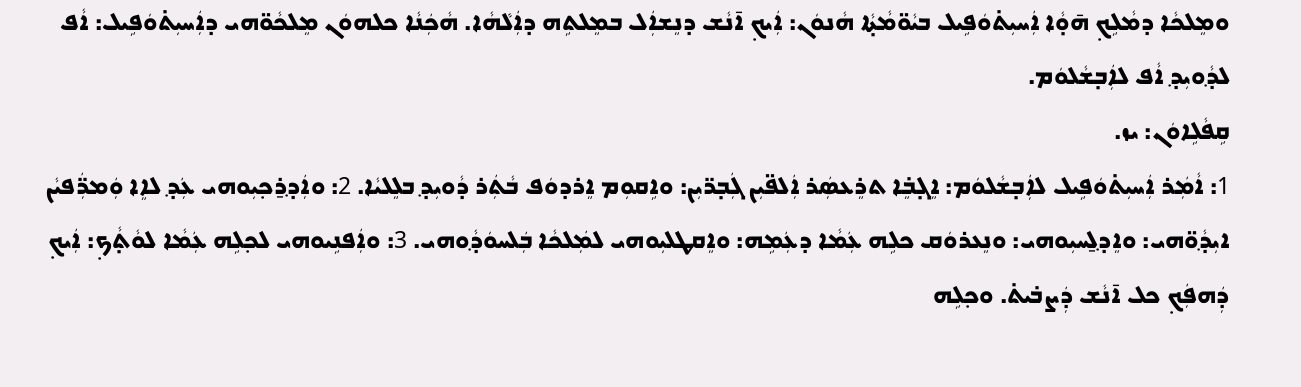ܘܡܸܠܟܵܐ ܕܡܵܠܹܟ݂ ܗ̄ܘ̣ܵܐ ܐܲܚܝܼܬ̇ܘܿܦܹܝܠ ܒܝܵܘ̈ܡܵܬ̣ܵܐ ܗܵܢܘܿܢ: ܐܲܝܟ݂ ܐ̄ܢܵܫ ܕܢܸܫܐܲܠ ܒܡܸܠܬܹܗ ܕܐܲܠܵܗܵܐ. ܗܵܟܲܢܵܐ ܟܠܗܘܿܢ ܡܸܠܟܵܘ̈ܗܝ ܕܐܲܚܝܼܬ̇ܘܿܦܹܝܠ: ܐܵܦ ܠܕ݂ܵܘܝܼܕ݂ ܐܵܦ ܠܐܲܒ̣ܫܵܠܘܿܡ.
ܩܹܦܵܠܹܐܘܿܢ: ܝܙ.
1: ܐܵܡܲܪ ܐܲܚܝܼܬ̇ܘܿܦܹܝܠ ܠܐܲܒ̣ܫܵܠܘܿܡ: ܐܸܓ̣ܒܸ̇ܐ ܬܪܸܥܣܲܪ ܐܲܠܦ̈ܝܼܢ ܓܲܒ̣ܪ̈ܝܼܢ: ܘܐܹܩܘܼܡ ܐܸܪܕܘܿܦ ܒܵܬܲܪ ܕܵܘܝܼܕ݂ ܒܠܸܠܝܵܐ. 2: ܘܐܲܕ݂ܪ̱ܟ݂ܝܼܘܗܝ ܥܲܕ݂ ܠܐܸܐ ܘܲܡܪ̈ܲܦܝܵܢ ܐܝܼܕ݂ܵܘ̈ܗܝ: ܘܐܸܕ݂ܠ̱ܚܝܼܘܗܝ: ܘܢܸܥܪܘܿܩ ܟܠܹܗ ܥܲܡܵܐ ܕܥܲܡܹܗ: ܘܐܸܩܛܠܝܼܘܗܝ ܠܡܲܠܟܵܐ ܒܲܠܚܘܿܕ݂ܵܘܗܝ. 3: ܘܐܲܦܢܹܝܘܗܝ ܠܟ݂ܠܹܗ ܥܲܡܵܐ ܠܘܵܬ̣ܵܟ݂: ܐܲܝܟ݂ ܕܲܗܦܲܟ݂ ܟܠ ܐ̄ܢܵܫ ܕܲܨܒ̇ܝܬ̇. ܘܟ݂ܠܹܗ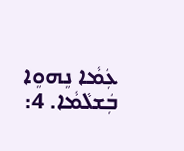ܥܲܡܵܐ ܢܸܗܘܸܐ ܒܲܫܠܵܡܵܐ. 4: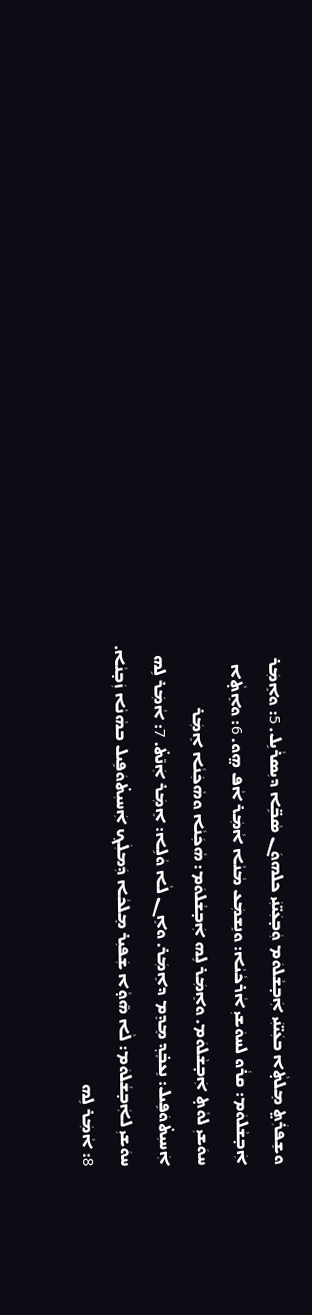ܘܫܸܦܪܲܬ̤ ܡܸܠܬ̣ܵܐ ܒܥܲܝ̈ܢܲܝ ܐܲܒ̣ܫܵܠܘܿܡ ܘܲܒ̣ܥܲܝ̈ܢܲܝ ܟܠܗܘܿܢ ܣܵܒܹ̈ܐ ܕܝܼܣܪܵܝܹܠ. 5: ܘܐܸܡܲܪ ܐܲܒ̣ܫܵܠܘܿܡ: ܩܪܵܘ ܠܚܘܿܫܝܼ ܐܵܪܟܵܝܵܐ: ܘܢܸܫܡܲܥ ܡܵܢܵܐ ܐܵܡܲܪ ܐܵܦ ܗ̤ܘ. 6: ܘܐܸܬ̣ܵܐ ܚܘܿܫܝܼ ܠܘܵܬ̣ ܐܲܒ̣ܫܵܠܘܿܡ. ܘܐܸܡܲܪ ܠܹܗ ܐܲܒ̣ܫܵܠܘܿܡ: ܗܵܟܲܢܵܐ ܘܗܵܟܲܢܵܐ ܐܸܡܲܪ ܐܲܚܝܼܬ̇ܘܿܦܹܝܠ: ܢܸܥܒܸ̇ܕ݂ ܡܸܕܸܡ ܕܐܸܡܲܪ. ܘܐܸܢ ܠܵܐ ܘܵܠܹܐ: ܐܸܡܲܪ ܐܲܢ̄ܬ̇. 7: ܐܵܡܲܪ ܠܹܗ ܚܘܿܫܝܼ ܠܐܲܒ̣ܫܵܠܘܿܡ: ܠܵܐ ܗ̄ܘ̣ܵܐ ܫܲܦܝܼܪ ܡܸܠܟܵܐ ܕܲܡܠܲܟ݂ ܐܲܚܝܼܬ̇ܘܿܦܹܝܠ ܒܗܵܢܵܐ ܙܲܒ̣ܢܵܐ. 8: ܐܵܡܲܪ ܠܹܗ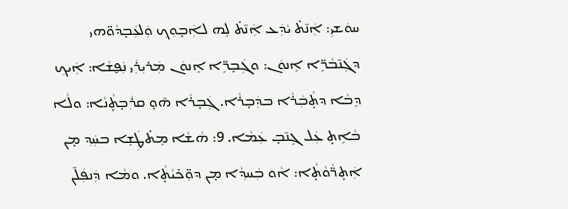ܚܘܿܫܝܼ: ܐܲܢ̄ܬ̇ ܝܵܕܲܥ ܐܲܢ̄ܬ̇ ܠܹܗ ܠܐܲܒ̣ܘܼܟ݂ ܘܲܠܥܲܒ̣ܕܵܘ̈ܗܝ ܕܓܲܢ̄ܒܵܪܹ̈ܐ ܐܸܢܘܿܢ: ܘܓܲܒ̣ܪܹ̈ܐ ܐܸܢܘܿܢ ܡܲܪܝܼܪܲܝ ܢܲܦ̮ܫܵܐ: ܐܲܝܟ݂ ܕܸܒܵܐ ܕܬ̣ܵܒܲܪܵܐ ܒܕܲܒ̣ܪܵܐ. ܓܲܒ̣ܪܵܐ ܗ̄ܘ̣ ܩܪܲܒ̣ܬ̣ܵܢܵܐ: ܘܠܵܐ ܒܵܐܹܬ̣ ܥܲܠ ܓܹܢ̄ܒ̣ ܥܲܡܵܐ. 9: ܗܵܫܵܐ ܡܸܬ̇ܛܲܫܸܐ ܒܚܲܕ݂ ܡ̣ܢ ܐܲܬ̣ܪ̈ܵܘܵܬ̣ܵܐ: ܐܵܘ ܒܲܚܕ݂ܵܐ ܡ̣ܢ ܕܘܼ̈ܟ̇ܝܵܬ̣ܵܐ. ܘܡܵܐ ܕܲܢܦܲܠ̄ܢ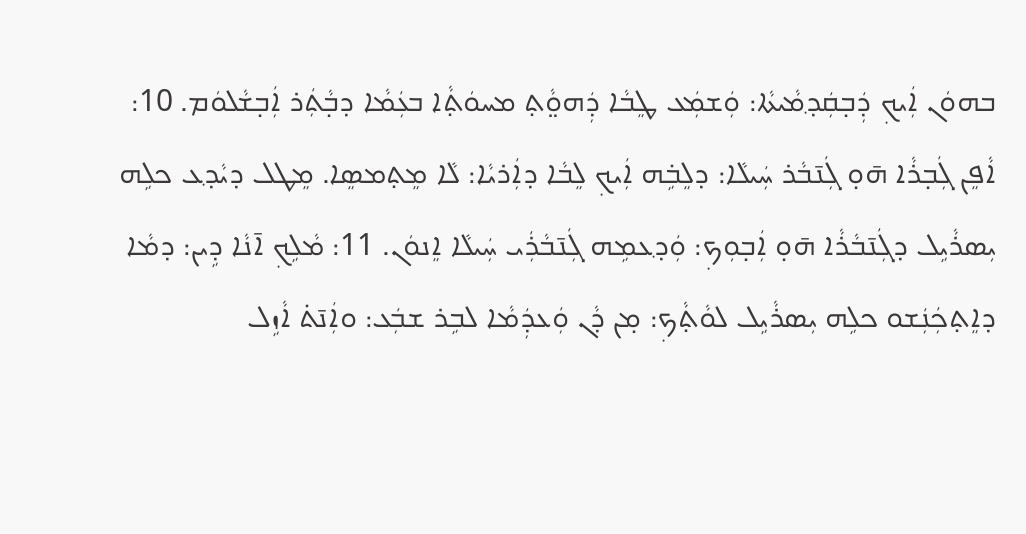ܒܗܘܿܢ ܐܲܝܟ݂ ܕܲܒ̣ܩܲܕ݂ܡܵܝܬܵܐ: ܘܲܫܡܲܥ ܛܸܒܵܐ ܕܲܗܘ̤ܵܬ̣ ܡܚܘܿܬ̣ܵܐ ܒܥܲܡܵܐ ܕܒ̣ܵܬܲܪ ܐܲܒ̣ܫܵܠܘܿܡ. 10: ܐܵܦܸܢ ܓܲܒ̣ܪܵܐ ܗ̄ܘ̣ ܓܲܢ̄ܒܵܪ ܚܲܝܠܵܐ: ܕܠܸܒܹ̇ܗ ܐܲܝܟ݂ ܠܸܒܵܐ ܕܐܲܪܝܵܐ: ܠܵܐ ܡܸܬ̣ܡܣܸܐ. ܡܸܛܠ ܕܝܵܕ݂ܥ ܟܠܹܗ ܝܼܣܪܵܝܹܠ ܕܓܲܢ̄ܒܵܪܵܐ ܗ̄ܘ̣ ܐܲܒ̣ܘܼܟ݂: ܘܲܕ݂ܥܡܹܗ ܓܲܢ̄ܒܵܪܲܝ ܚܲܝܠܵܐ ܐܸܢܘܿܢ. 11: ܡܵܠܹܟ݂ ܐ̄ܢܵܐ ܕܹܝܢ: ܕܡܵܐ ܕܐܸܬ̣ܟܲܢܲܫܘ ܟܠܹܗ ܝܼܣܪܵܝܹܠ ܠܘܵܬ̣ܵܟ݂: ܡ̣ܢ ܕܵܢ ܘܲܥܕܲܡܵܐ ܠܒܹܪ ܫܒܲܥ: ܘܐܲܢ̄ܬ̇ ܐܵܙܹܠ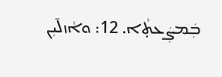ܒܲܡܨܲܥܬ̣ܵܐ. 12: ܘܐܵܙܠ̄ܝܼܢ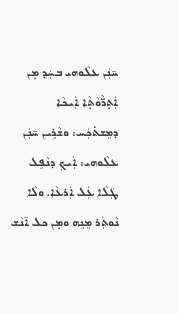ܚ̄ܢܲܢ ܥܠܵܘܗܝ ܒܚܲܕ݂ ܡ̣ܢ ܐܲܬ̣ܪ̈ܵܘܵܬ̣ܵܐ ܐܲܝܟܵܐ ܕܡܸܫܬ̇ܟܲܚ: ܘܫܵܪܹܝܢ ܚ̄ܢܲܢ ܥܠܵܘܗܝ: ܐܲܝܟ݂ ܕܢܵܦܹܠ ܛܲܠܵܐ ܥܲܠ ܐܲܪܥܵܐ. ܘܠܵܐ ܢܵܘܬܲܪ ܡܸܢܹܗ ܘܡ̣ܢ ܟܠ ܐ̄ܢܵܫ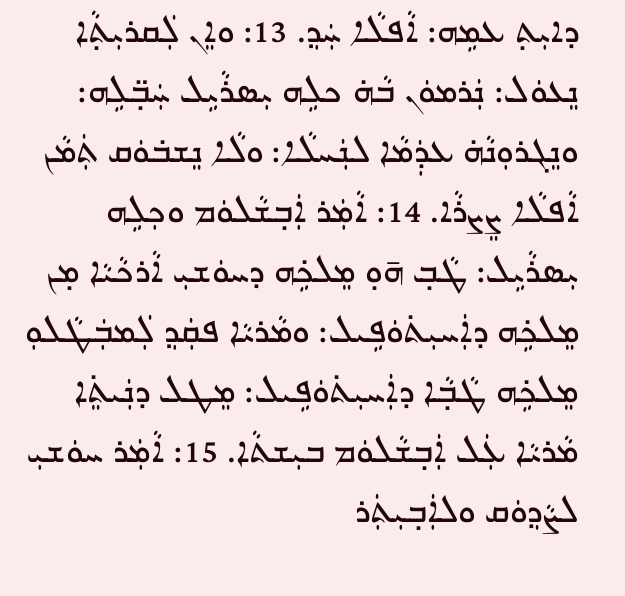ܕܐܝܼܬ̣ ܥܡܹܗ: ܐܵܦܠܵܐ ܚܲܕ݂. 13: ܘܐܸܢ ܠܲܩܪܝܼܬ̣ܵܐ ܢܸܥܘܿܠ: ܢܲܪܡܘܿܢ ܒܵܗ̇ ܟܠܹܗ ܝܼܣܪܵܝܹܠ ܚܲܒ̣̈ܠܹܗ: ܘܢܸܓܪܘܼܢܵܗ̇ ܥܕܲܡܵܐ ܠܢܲܚܠܵܐ: ܘܠܵܐ ܢܸܫܒ̇ܘܿܩ ܬܲܡܵܢ ܐܵܦܠܵܐ ܨܸܨܪܵܐ. 14: ܐܵܡܲܪ ܐܲܒ̣ܫܵܠܘܿܡ ܘܟ݂ܠܹܗ ܝܼܣܪܵܝܹܠ: ܛܵܒ̣ ܗ̄ܘ̣ ܡܸܠܟܹ̇ܗ ܕܚܘܿܫܝܼ ܐܵܪܟܵܝܵܐ ܡ̣ܢ ܡܸܠܟܹ̇ܗ ܕܐܲܚܝܼܬ̇ܘܿܦܹܝܠ: ܘܡܵܪܝܵܐ ܦܩܲܕ݂ ܠܲܡܒܲܛܵܠܘܼ ܡܸܠܟܹ̇ܗ ܛܵܒ̣ܵܐ ܕܐܲܚܝܼܬ̇ܘܿܦܹܝܠ: ܡܸܛܠ ܕܢܲܝܬܸ̇ܐ ܡܵܪܝܵܐ ܥܲܠ ܐܲܒ̣ܫܵܠܘܿܡ ܒܝܼܫܬܵܐ. 15: ܐܵܡܲܪ ܚܘܿܫܝܼ ܠܨܵܕ݂ܘܿܩ ܘܠܐܲܒ̣ܝܼܬܲܪ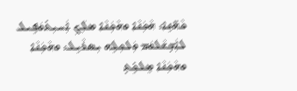ܟܵܗ̈ܢܹܐ: ܗܵܟܲܢܵܐ ܘܗܵܟܲܢܵܐ ܡܠܲܟ݂ ܐܲܚܝܼܬ̇ܘܿܦܹܝܠ ܠܐܲܒ̣ܫܵܠܘܿܡ ܘܲܠܟ݂ܠܹܗ ܝܼܣܪܵܝܹܠ: ܘܗܵܟܲܢܵܐ ܘܗܵܟܲܢܵܐ ܡܸܠܟܹ̇ܬ̣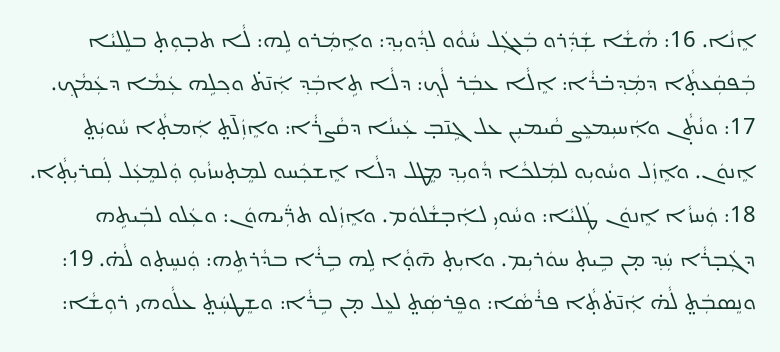ܐܸܢܵܐ. 16: ܗܵܫܵܐ ܫܲܕܲܪܘ ܒܲܥܓܲܠ ܚܵܘܵܘ ܠܕ݂ܵܘܝܼܕ݂: ܘܐܸܡܲܪܘ ܠܹܗ: ܠܵܐ ܬܒ̣ܘܼܬ̣ ܒܠܸܠܝܵܐ ܒܲܦܩܲܥܬ̣ܵܐ ܕܡܲܕ݂ܒ̇ܪܵܐ: ܐܸܠܵܐ ܥܒܲܪ ܠܵܟ݂: ܕܠܵܐ ܬܹܐܒܲܕ݂ ܐܲܢ̄ܬ̇ ܘܟ݂ܠܹܗ ܥܲܡܵܐ ܕܥܲܡܵܟ݂. 17: ܘܢܵܬ̣ܵܢ ܘܐܲܚܝܼܡܥܸܨ ܩܵܝܡܝܼܢ ܥܠ ܓܹܢ̄ܒ̣ ܥܲܝܢܵܐ ܕܩܵܨܪܵܐ: ܘܐܸܙܲܠ̄ܬ̤ ܐܲܡܬ̣ܵܐ ܚܵܘܝܲܬ̤ ܐܸܢܘܿܢ. ܘܐܸܙܲܠ ܘܚܵܘܝܼܘ ܠܡܲܠܟܵܐ ܕܵܘܝܼܕ݂ ܡܸܛܠ ܕܠܵܐ ܐܸܫܟܲܚܘ ܠܡܸܬ̣ܚܙܵܝܘܼ ܘܲܠܡܸܥܲܠ ܠܲܩܪܝܼܬ̣ܵܐ. 18: ܘܲܚܙܵܐ ܐܸܢܘܿܢ ܛܲܠܝܵܐ: ܘܚܵܘܝܼ ܠܐܲܒ̣ܫܵܠܘܿܡ. ܘܐܸܙܲܠܘ ܬܪ̈ܲܝܗܘܿܢ: ܘܥܲܠܘ ܠܒܲܝܬܹܗ ܕܓܲܒ̣ܪܵܐ ܚܲܕ݂ ܡ̣ܢ ܒܹܝܬ̣ ܚܘܿܪܝܼܡ. ܘܐܝܼܬ̣ ܗ̄ܘ̣ܵܐ ܠܹܗ ܒܹܪܵܐ ܒܕܵܪܬܹܗ: ܘܲܢܚܸܬ̣ܘ ܠܵܗ̇. 19: ܘܢܸܣܒܲܬ̤ ܠܵܗ̇ ܐܲܢ̄ܬ̇ܬ̣ܵܐ ܦܪܵܣܵܐ: ܘܦܸܪܣܲܬ̤ ܠܥܸܠ ܡ̣ܢ ܒܹܪܵܐ: ܘܫܸܛܚܲܬ̤ ܥܠܵܘܗܝ ܪܘܼܫܵܐ: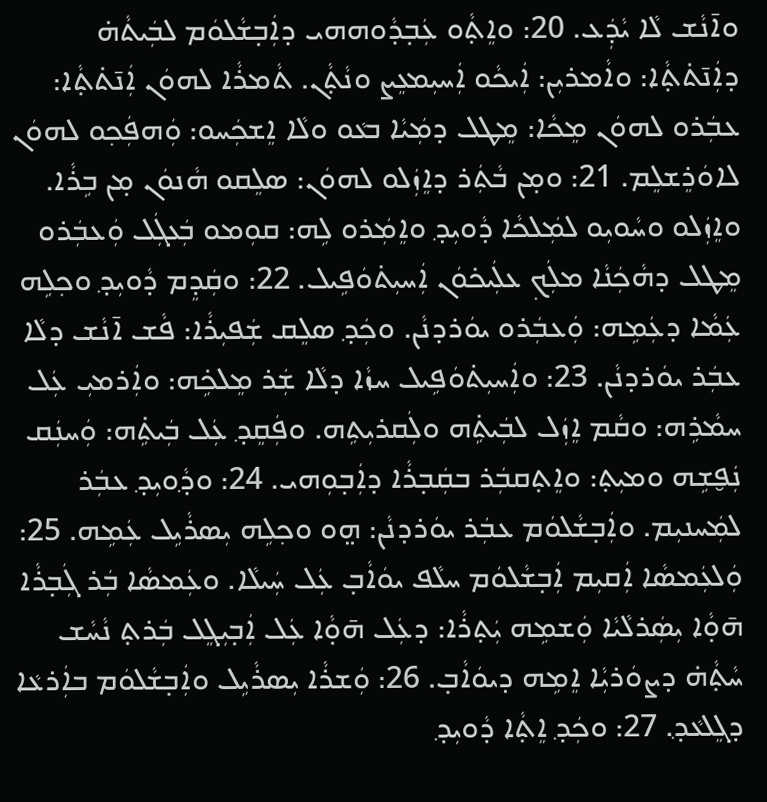ܘܐ̄ܢܵܫ ܠܵܐ ܝܵܕܲܥ. 20: ܘܐܸܬ̣ܵܘ ܥܲܒ̣ܕܵܘܗܗܝ ܕܐܲܒ̣ܫܵܠܘܿܡ ܠܒܲܝܬܵܗ̇ ܕܐܲܢ̄ܬ̇ܬ̣ܵܐ: ܘܐܵܡܪܝܼܢ: ܐܲܝܟܵܘ ܐܲܚܝܼܡܥܸܨ ܘܢܵܬ̣ܵܢ. ܬܵܡܪܵܐ ܠܗܘܿܢ ܐܲܢ̄ܬ̇ܬ̣ܵܐ: ܥܒܲܪܘ ܠܗܘܿܢ ܡܸܟܵܐ: ܡܸܛܠ ܕܡܲܝܵܐ ܒܥܵܘ ܘܠܵܐ ܐܸܫܟܲܚܘ: ܘܲܗܦܲܟ݂ܘ ܠܗܘܿܢ ܠܐܘܿܪܸܫܠܸܡ. 21: ܘܡ̣ܢ ܒܵܬܲܪ ܕܐܸܙܲܠܘ ܠܗܘܿܢ: ܣܠܸܩܘ ܗܵܢܘܿܢ ܡ̣ܢ ܒܹܪܵܐ. ܘܐܸܙܲܠܘ ܘܚܵܘܝܼܘ ܠܡܲܠܟܵܐ ܕܵܘܝܼܕ݂ ܘܐܸܡܲܪܘ ܠܹܗ: ܩܘܼܡܘ ܒܲܥܓܲܠ ܘܲܥܒܲܪܘ ܡܸܛܠ ܕܗܵܟܲܢܵܐ ܡܠܲܟ݂ ܥܠܲܝܟ̇ܘܿܢ ܐܲܚܝܼܬ̇ܘܿܦܹܝܠ. 22: ܘܩܲܕܸܡ ܕܵܘܝܼܕ݂ ܘܟ݂ܠܹܗ ܥܲܡܵܐ ܕܥܲܡܹܗ: ܘܲܥܒܲܪܘ ܝܘܿܪܕܢܵܢ. ܘܟܲܕ݂ ܣܠܸܩ ܫܲܦܝܼܪܵܐ: ܦܵܫ ܐ̄ܢܵܫ ܕܠܵܐ ܥܒܲܪ ܝܘܿܪܕܢܵܢ. 23: ܘܐܲܚܝܼܬ̇ܘܿܦܹܝܠ ܚܙܵܐ ܕܠܵܐ ܫܲܪ ܡܸܠܟܹ̇ܗ: ܘܐܲܪܡܝܼ ܥܲܠ ܚܡܵܪܹܗ: ܘܩܵܡ ܐܸܙܲܠ ܠܒܲܝܬܹ̇ܗ ܘܠܲܩܪܝܼܬܹܗ. ܘܦܲܩܸܕ݂ ܥܲܠ ܒܲܝܬܹ̇ܗ: ܘܲܚܢܲܩ ܢܲܦ̮ܫܹܗ ܘܡܝܼܬ̣: ܘܐܸܬ̣ܩܒܲܪ ܒܩܲܒ̣ܪܵܐ ܕܐܲܒ̣ܘܼܗܝ. 24: ܘܕ݂ܵܘܝܼܕ݂ ܥܒܲܪ ܠܡܲܚܢܝܼܡ. ܘܐܲܒ̣ܫܵܠܘܿܡ ܥܒܲܪ ܝܘܿܪܕܢܵܢ: ܗ̤ܘ ܘܟ݂ܠܹܗ ܝܼܣܪܵܝܹܠ ܥܲܡܹܗ. 25: ܘܲܠܥܲܡܣܵܐ ܐܲܩܝܼܡ ܐܲܒ̣ܫܵܠܘܿܡ ܚܠܵܦ ܝܘܿܐܵܒ̣ ܥܲܠ ܚܲܝܠܵܐ. ܘܥܲܡܣܵܐ ܒܲܪ ܓܲܒ̣ܪܵܐ ܗ̄ܘ̣ܵܐ ܝܼܣܲܪܠܵܝܵܐ ܘܲܫܡܹܗ ܝܲܬ̣ܪܵܐ: ܕܥܲܠ ܗ̄ܘ̣ܵܐ ܥܲܠ ܐܲܒ̣ܝܼܓܸܠ ܒܲܪܬ̣ ܢܵܚܵܫ ܚܵܬ̣ܵܗ̇ ܕܨܘܿܪܝܼܵܐ ܐܸܡܹܗ ܕܝܘܿܐܵܒ̣. 26: ܘܲܫܪܵܐ ܝܼܣܪܵܝܹܠ ܘܐܲܒ̣ܫܵܠܘܿܡ ܒܐܲܪܥܵܐ ܕܓܸܠܥܵܕ݂. 27: ܘܟܲܕ݂ ܐܸܬ̣ܵܐ ܕܵܘܝܼܕ݂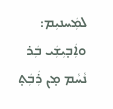ܠܡܲܚܢܝܼܡ: ܘܐܲܒ̣ܝܼܫܲܝ ܒܲܪ ܢܵܚܵܡ ܡ̣ܢ ܪܲܒܲܬ̣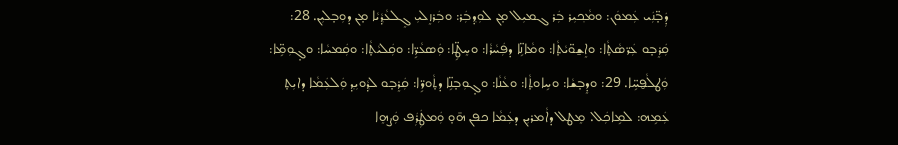ܕܲܒ̣̈ܢܲܝ ܥܲܡܘܿܢ: ܘܡܵܟ݂ܝܼܪ ܒܲܪ ܓܡܝܼܠ ܡ̣ܢ ܠܘܼܕ݂ܒܲܪ: ܘܒܲܪܙܸܠܝܼ ܓܸܠܥܵܕ݂ܵܝܵܐ ܡ̣ܢ ܕܘܼܒ̣ܠܝܼܢ. 28: ܩܲܪܸܒ̣ܘ ܥܲܪ̈ܣܵܬ̣ܵܐ: ܘܐܸܫ̱ܘ̈ܝܵܬ̣ܵܐ: ܘܡܵܐܢܹ̈ܐ ܕܦܲܚܵܪܵܐ: ܘܚܸܛܹ̈ܐ: ܘܲܣܥܵܪܹ̈ܐ: ܘܩܲܠܝܵܬ̣ܵܐ: ܘܩܲܡܚܵܐ: ܘܓ̣ܘܼܡܹ̈ܐ: ܘܲܛܠܵܦ̮ܚܹ̈ܐ. 29: ܘܕܸܒ̣ܫܵܐ: ܘܚܹܐܘܬ̣ܵܐ: ܘܥܵܢܵܐ: ܘܓ̣ܘܼܒ̣ܢܹ̈ܐ ܕܬ̣ܵܘܪܹ̈ܐ: ܩܲܪܸܒ̣ܘ ܠܕ݂ܵܘܝܼܕ݂ ܘܲܠܥܲܡܵܐ ܕܐܝܼܬ̣ ܥܲܡܹܗ: ܠܡܹܐܟܲܠ. ܡܸܛܠ ܕܐܵܡܪܝܼܢ ܕܥܲܡܵܐ ܟܦܢ ܗ̄ܘ̣ ܘܲܡܛܲܪܲܦ ܘܲܨܗܸܐ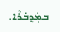ܒܡܲܕ݂ܒ̇ܪܵܐ.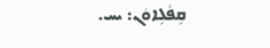ܩܹܦܵܠܹܐܘܿܢ: ܝܚ.